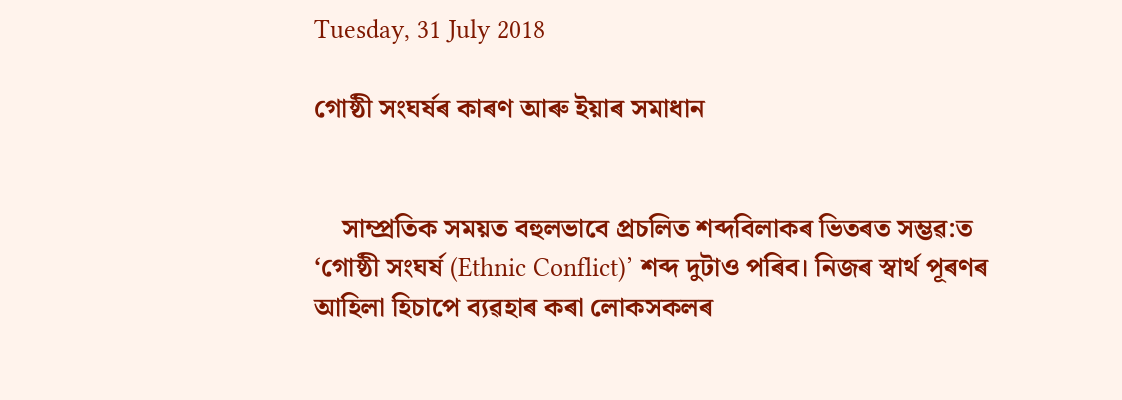Tuesday, 31 July 2018

গোষ্ঠী সংঘৰ্ষৰ কাৰণ আৰু ইয়াৰ সমাধান


    সাম্প্ৰতিক সময়ত বহুলভাবে প্ৰচলিত শব্দবিলাকৰ ভিতৰত সম্ভৱ:ত ‘গোষ্ঠী সংঘৰ্ষ (Ethnic Conflict)’ শব্দ দুটাও পৰিব। নিজৰ স্বাৰ্থ পূৰণৰ আহিলা হিচাপে ব্যৱহাৰ কৰা লোকসকলৰ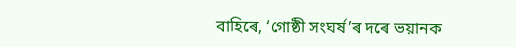বাহিৰে, ‘গোষ্ঠী সংঘৰ্ষ’ৰ দৰে ভয়ানক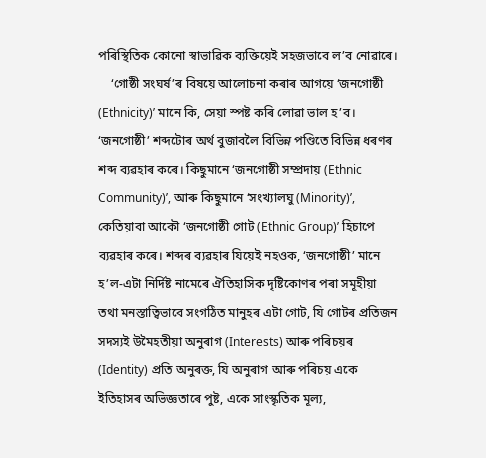পৰিস্থিতিক কোনো স্বাভাৱিক ব্যক্তিয়েই সহজভাবে ল’ব নোৱাৰে।
    ‘গোষ্ঠী সংঘৰ্ষ’ৰ বিষয়ে আলোচনা কৰাৰ আগয়ে ‘জনগোষ্ঠী (Ethnicity)’ মানে কি, সেয়া স্পষ্ট কৰি লোৱা ভাল হ’ব। ‘জনগোষ্ঠী’ শব্দটোৰ অৰ্থ বুজাবলৈ বিভিন্ন পণ্ডিতে বিভিন্ন ধৰণৰ শব্দ ব্যৱহাৰ কৰে। কিছুমানে ‘জনগোষ্ঠী সম্প্ৰদায় (Ethnic Community)’, আৰু কিছুমানে ‘সংখ্যালঘু (Minority)’, কেতিয়াবা আকৌ ‘জনগোষ্ঠী গোট (Ethnic Group)’ হিচাপে ব্যৱহাৰ কৰে। শব্দৰ ব্যৱহাৰ যিয়েই নহওক, ‘জনগোষ্ঠী’ মানে হ’ল-এটা নিৰ্দিষ্ট নামেৰে ঐতিহাসিক দৃষ্টিকোণৰ পৰা সমূহীয়া তথা মনস্তাত্বিভাবে সংগঠিত মানুহৰ এটা গোট, যি গোটৰ প্ৰতিজন সদস্যই উমৈহতীয়া অনুৰাগ (Interests) আৰু পৰিচয়ৰ (Identity) প্ৰতি অনুৰক্ত, যি অনুৰাগ আৰু পৰিচয় একে ইতিহাসৰ অভিজ্ঞতাৰে পুষ্ট, একে সাংস্কৃতিক মূল্য,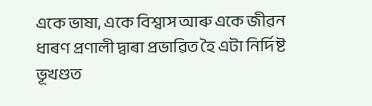একে ভাষা, একে বিশ্বাস আৰু একে জীৱন ধাৰণ প্ৰণালী দ্বাৰা প্ৰভাৱিত হৈ এটা নিৰ্দিষ্ট ভূখণ্ডত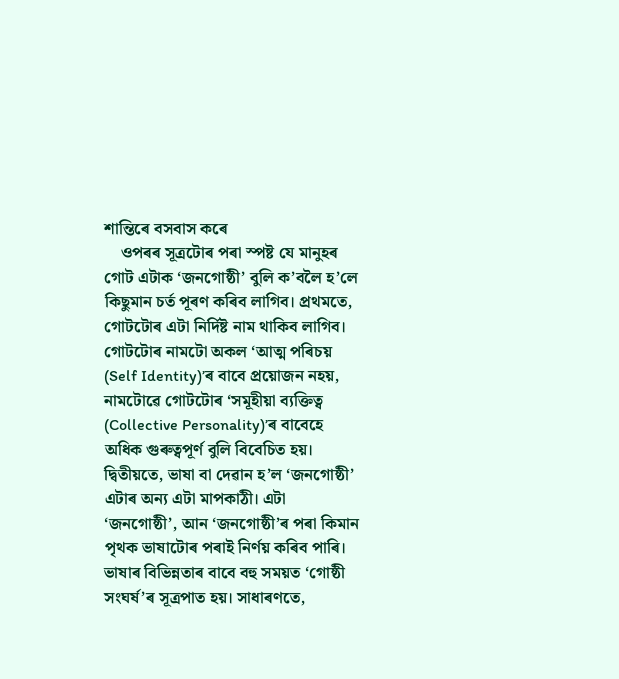শান্তিৰে বসবাস কৰে
    ওপৰৰ সূত্ৰটোৰ পৰা স্পষ্ট যে মানুহৰ গোট এটাক ‘জনগোষ্ঠী’ বুলি ক’বলৈ হ’লে কিছুমান চৰ্ত পূৰণ কৰিব লাগিব। প্ৰথমতে, গোটটোৰ এটা নিৰ্দিষ্ট নাম থাকিব লাগিব। গোটটোৰ নামটো অকল ‘আত্ম পৰিচয় (Self Identity)’ৰ বাবে প্ৰয়োজন নহয়, নামটোৱে গোটটোৰ ‘সমূহীয়া ব্যক্তিত্ব (Collective Personality)’ৰ বাবেহে অধিক গুৰুত্বপূৰ্ণ বুলি বিবেচিত হয়। দ্বিতীয়তে, ভাষা বা দেৱান হ’ল ‘জনগোষ্ঠী’ এটাৰ অন্য এটা মাপকাঠী। এটা ‘জনগোষ্ঠী’, আন ‘জনগোষ্ঠী’ৰ পৰা কিমান পৃথক ভাষাটোৰ পৰাই নিৰ্ণয় কৰিব পাৰি। ভাষাৰ বিভিন্নতাৰ বাবে বহু সময়ত ‘গোষ্ঠী সংঘৰ্ষ’ৰ সূত্ৰপাত হয়। সাধাৰণতে,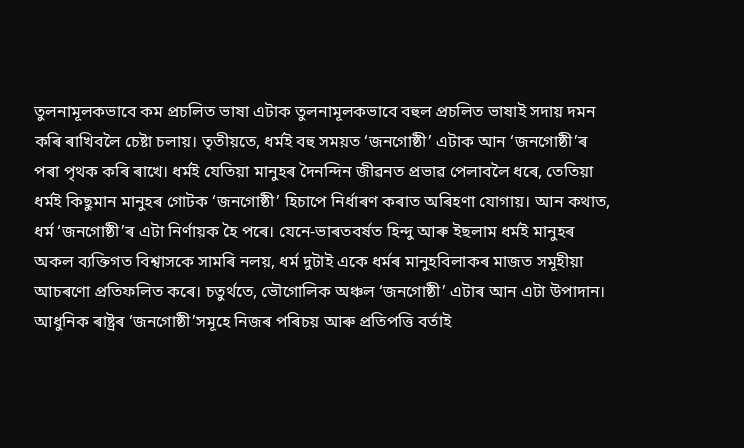তুলনামূলকভাবে কম প্ৰচলিত ভাষা এটাক তুলনামূলকভাবে বহুল প্ৰচলিত ভাষাই সদায় দমন কৰি ৰাখিবলৈ চেষ্টা চলায়। তৃতীয়তে, ধৰ্মই বহু সময়ত ‘জনগোষ্ঠী’ এটাক আন ‘জনগোষ্ঠী’ৰ পৰা পৃথক কৰি ৰাখে। ধৰ্মই যেতিয়া মানুহৰ দৈনন্দিন জীৱনত প্ৰভাৱ পেলাবলৈ ধৰে, তেতিয়া ধৰ্মই কিছুমান মানুহৰ গোটক ‘জনগোষ্ঠী’ হিচাপে নিৰ্ধাৰণ কৰাত অৰিহণা যোগায়। আন কথাত, ধৰ্ম ‘জনগোষ্ঠী’ৰ এটা নিৰ্ণায়ক হৈ পৰে। যেনে-ভাৰতবৰ্ষত হিন্দু আৰু ইছলাম ধৰ্মই মানুহৰ অকল ব্যক্তিগত বিশ্বাসকে সামৰি নলয়, ধৰ্ম দুটাই একে ধৰ্মৰ মানুহবিলাকৰ মাজত সমূহীয়া আচৰণো প্ৰতিফলিত কৰে। চতুৰ্থতে, ভৌগোলিক অঞ্চল ‘জনগোষ্ঠী’ এটাৰ আন এটা উপাদান। আধুনিক ৰাষ্ট্ৰৰ ‘জনগোষ্ঠী’সমূহে নিজৰ পৰিচয় আৰু প্ৰতিপত্তি বৰ্তাই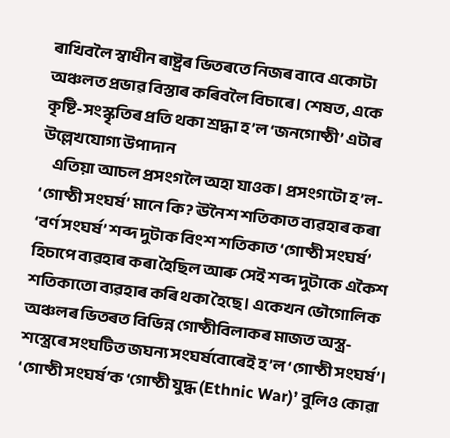ৰাখিবলৈ স্বাধীন ৰাষ্ট্ৰৰ ভিতৰতে নিজৰ বাবে একোটা অঞ্চলত প্ৰভাৱ বিস্তাৰ কৰিবলৈ বিচাৰে। শেষত, একে কৃষ্টি-সংস্কৃতিৰ প্ৰতি থকা শ্ৰদ্ধা হ’ল ‘জনগোষ্ঠী’ এটাৰ উল্লেখযোগ্য উপাদান
    এতিয়া আচল প্ৰসংগলৈ অহা যাওক। প্ৰসংগটো হ’ল- ‘গোষ্ঠী সংঘৰ্ষ’ মানে কি? ঊনৈশ শতিকাত ব্যৱহাৰ কৰা ‘বৰ্ণ সংঘৰ্ষ’ শব্দ দুটাক বিংশ শতিকাত ‘গোষ্ঠী সংঘৰ্ষ’ হিচাপে ব্যৱহাৰ কৰা হৈছিল আৰু সেই শব্দ দুটাকে একৈশ শতিকাতো ব্যৱহাৰ কৰি থকা হৈছে। একেখন ভৌগোলিক অঞ্চলৰ ভিতৰত বিভিন্ন গোষ্ঠীবিলাকৰ মাজত অস্ত্ৰ-শস্ত্ৰেৰে সংঘটিত জঘন্য সংঘৰ্ষবোৰেই হ’ল ‘গোষ্ঠী সংঘৰ্ষ’। ‘গোষ্ঠী সংঘৰ্ষ’ক ‘গোষ্ঠী যুদ্ধ (Ethnic War)’ বুলিও কোৱা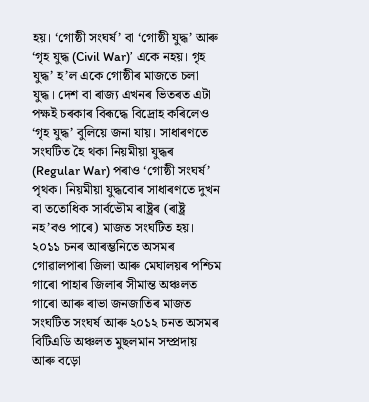হয়। ‘গোষ্ঠী সংঘৰ্ষ’ বা ‘গোষ্ঠী যুদ্ধ’ আৰু ‘গৃহ যুদ্ধ (Civil War)’ একে নহয়। গৃহ যুদ্ধ’ হ’ল একে গোষ্ঠীৰ মাজতে চলা যুদ্ধ। দেশ বা ৰাজ্য এখনৰ ভিতৰত এটা পক্ষই চৰকাৰ বিৰূদ্ধে বিদ্ৰোহ কৰিলেও ‘গৃহ যুদ্ধ’ বুলিয়ে জনা যায়। সাধাৰণতে সংঘটিত হৈ থকা নিয়মীয়া যুদ্ধৰ (Regular War) পৰাও ‘গোষ্ঠী সংঘৰ্ষ’ পৃথক। নিয়মীয়া যুদ্ধবোৰ সাধাৰণতে দুখন বা ততোধিক সাৰ্বভৌম ৰাষ্ট্ৰৰ (ৰাষ্ট্ৰ নহ’বও পাৰে) মাজত সংঘটিত হয়। ২০১১ চনৰ আৰম্ভনিতে অসমৰ গোৱালপাৰা জিলা আৰু মেঘালয়ৰ পশ্চিম গাৰো পাহাৰ জিলাৰ সীমান্ত অঞ্চলত গাৰো আৰু ৰাভা জনজাতিৰ মাজত সংঘটিত সংঘৰ্ষ আৰু ২০১২ চনত অসমৰ বিটিএডি অঞ্চলত মুছলমান সম্প্ৰদায় আৰু বড়ো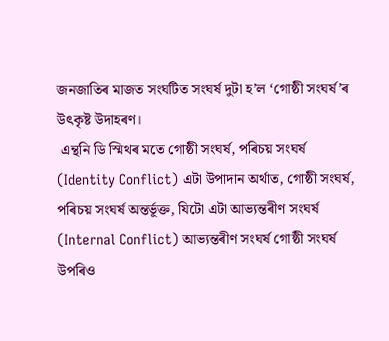জনজাতিৰ মাজত সংঘটিত সংঘৰ্ষ দুটা হ’ল ‘গোষ্ঠী সংঘৰ্ষ’ৰ উৎকৃষ্ট উদাহৰণ।
 এন্থনি ডি স্মিথৰ মতে গোষ্ঠী সংঘৰ্ষ, পৰিচয় সংঘৰ্ষ (Identity Conflict) এটা উপাদান অৰ্থাত, গোষ্ঠী সংঘৰ্ষ, পৰিচয় সংঘৰ্ষ অন্তৰ্ভূক্ত, যিটো এটা আভ্যন্তৰীণ সংঘৰ্ষ (Internal Conflict) আভ্যন্তৰীণ সংঘৰ্ষ গোষ্ঠী সংঘৰ্ষ উপৰিও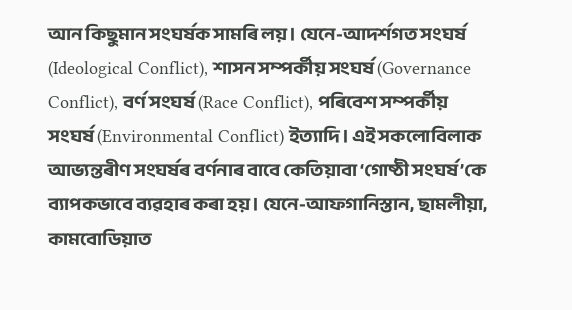আন কিছুমান সংঘৰ্ষক সামৰি লয়। যেনে-আদৰ্শগত সংঘৰ্ষ (Ideological Conflict), শাসন সম্পৰ্কীয় সংঘৰ্ষ (Governance Conflict), বৰ্ণ সংঘৰ্ষ (Race Conflict), পৰিবেশ সম্পৰ্কীয় সংঘৰ্ষ (Environmental Conflict) ইত্যাদি। এই সকলোবিলাক আভ্যন্তৰীণ সংঘৰ্ষৰ বৰ্ণনাৰ বাবে কেতিয়াবা ‘গোষ্ঠী সংঘৰ্ষ’কে ব্যাপকভাবে ব্যৱহাৰ কৰা হয়। যেনে-আফগানিস্তান, ছামলীয়া, কামবোডিয়াত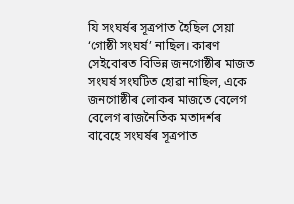যি সংঘৰ্ষৰ সূত্ৰপাত হৈছিল সেয়া ‘গোষ্ঠী সংঘৰ্ষ’ নাছিল। কাৰণ সেইবোৰত বিভিন্ন জনগোষ্ঠীৰ মাজত সংঘৰ্ষ সংঘটিত হোৱা নাছিল, একে জনগোষ্ঠীৰ লোকৰ মাজতে বেলেগ বেলেগ ৰাজনৈতিক মতাদৰ্শৰ বাবেহে সংঘৰ্ষৰ সূত্ৰপাত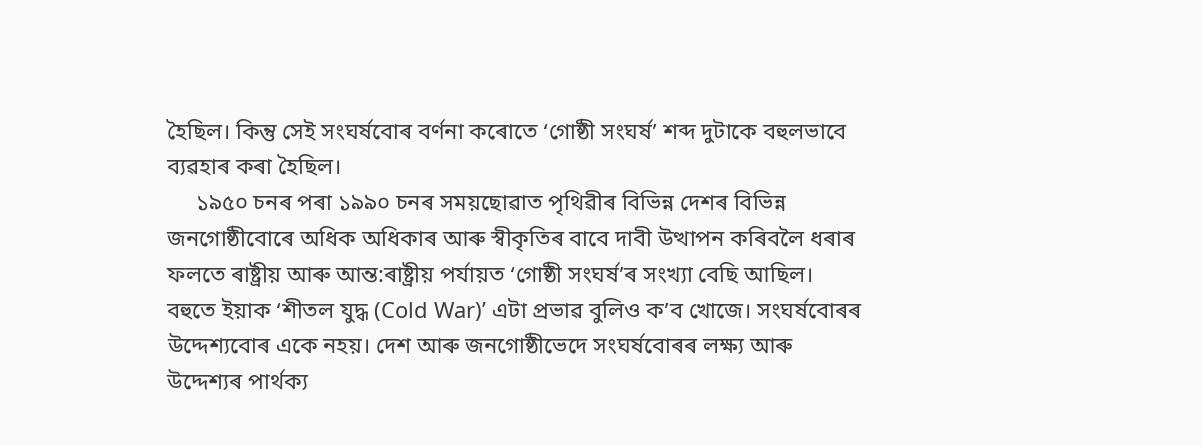হৈছিল। কিন্তু সেই সংঘৰ্ষবোৰ বৰ্ণনা কৰোতে ‘গোষ্ঠী সংঘৰ্ষ’ শব্দ দুটাকে বহুলভাবে ব্যৱহাৰ কৰা হৈছিল।
     ১৯৫০ চনৰ পৰা ১৯৯০ চনৰ সময়ছোৱাত পৃথিৱীৰ বিভিন্ন দেশৰ বিভিন্ন জনগোষ্ঠীবোৰে অধিক অধিকাৰ আৰু স্বীকৃতিৰ বাবে দাবী উত্থাপন কৰিবলৈ ধৰাৰ ফলতে ৰাষ্ট্ৰীয় আৰু আন্ত:ৰাষ্ট্ৰীয় পৰ্যায়ত ‘গোষ্ঠী সংঘৰ্ষ’ৰ সংখ্যা বেছি আছিল। বহুতে ইয়াক ‘শীতল যুদ্ধ (Cold War)’ এটা প্ৰভাৱ বুলিও ক’ব খোজে। সংঘৰ্ষবোৰৰ উদ্দেশ্যবোৰ একে নহয়। দেশ আৰু জনগোষ্ঠীভেদে সংঘৰ্ষবোৰৰ লক্ষ্য আৰু উদ্দেশ্যৰ পাৰ্থক্য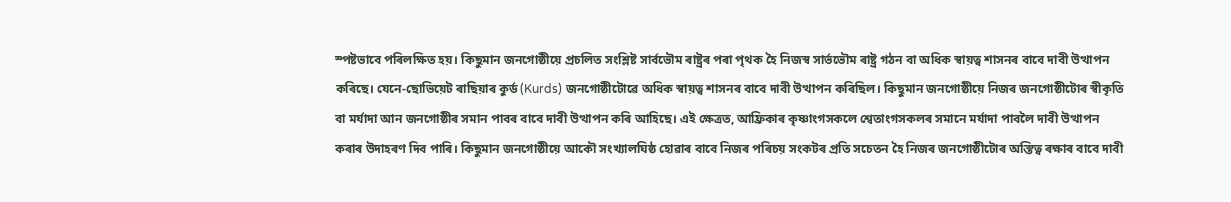স্পষ্টভাবে পৰিলক্ষিত হয়। কিছুমান জনগোষ্ঠীয়ে প্ৰচলিত সংশ্লিষ্ট সাৰ্বভৌম ৰাষ্ট্ৰৰ পৰা পৃথক হৈ নিজস্ব সাৰ্ভভৌম ৰাষ্ট্ৰ গঠন বা অধিক স্বায়ত্ব শাসনৰ বাবে দাবী উত্থাপন কৰিছে। যেনে-ছোভিয়েট ৰাছিয়াৰ কুৰ্ড (Kurds) জনগোষ্ঠীটোৱে অধিক স্বায়ত্ব শাসনৰ বাবে দাবী উত্থাপন কৰিছিল। কিছুমান জনগোষ্ঠীয়ে নিজৰ জনগোষ্ঠীটোৰ স্বীকৃতি বা মৰ্যাদা আন জনগোষ্ঠীৰ সমান পাবৰ বাবে দাবী উত্থাপন কৰি আহিছে। এই ক্ষেত্ৰত, আফ্ৰিকাৰ কৃষ্ণাংগসকলে শ্বেতাংগসকলৰ সমানে মৰ্যাদা পাবলৈ দাবী উত্থাপন কৰাৰ উদাহৰণ দিব পাৰি। কিছুমান জনগোষ্ঠীয়ে আকৌ সংখ্যালঘিষ্ঠ হোৱাৰ বাবে নিজৰ পৰিচয় সংকটৰ প্ৰতি সচেতন হৈ নিজৰ জনগোষ্ঠীটোৰ অস্তিত্ব ৰক্ষাৰ বাবে দাবী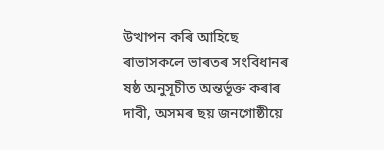উত্থাপন কৰি আহিছে  ৰাভাসকলে ভাৰতৰ সংবিধানৰ ষষ্ঠ অনুসূচীত অন্তৰ্ভূক্ত কৰাৰ দাবী, অসমৰ ছয় জনগোষ্ঠীয়ে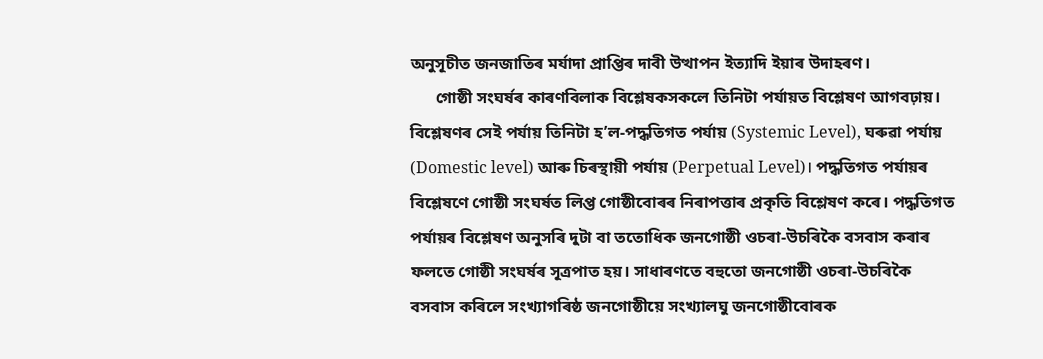অনুসূচীত জনজাতিৰ মৰ্যাদা প্ৰাপ্তিৰ দাবী উত্থাপন ইত্যাদি ইয়াৰ উদাহৰণ।
      গোষ্ঠী সংঘৰ্ষৰ কাৰণবিলাক বিশ্লেষকসকলে তিনিটা পৰ্যায়ত বিশ্লেষণ আগবঢ়ায়। বিশ্লেষণৰ সেই পৰ্যায় তিনিটা হ’ল-পদ্ধতিগত পৰ্যায় (Systemic Level), ঘৰুৱা পৰ্যায় (Domestic level) আৰু চিৰস্থায়ী পৰ্যায় (Perpetual Level)। পদ্ধতিগত পৰ্যায়ৰ বিশ্লেষণে গোষ্ঠী সংঘৰ্ষত লিপ্ত গোষ্ঠীবোৰৰ নিৰাপত্তাৰ প্ৰকৃতি বিশ্লেষণ কৰে। পদ্ধতিগত পৰ্যায়ৰ বিশ্লেষণ অনুসৰি দুটা বা ততোধিক জনগোষ্ঠী ওচৰা-উচৰিকৈ বসবাস কৰাৰ ফলতে গোষ্ঠী সংঘৰ্ষৰ সূত্ৰপাত হয়। সাধাৰণতে বহুতো জনগোষ্ঠী ওচৰা-উচৰিকৈ বসবাস কৰিলে সংখ্যাগৰিষ্ঠ জনগোষ্ঠীয়ে সংখ্যালঘু জনগোষ্ঠীবোৰক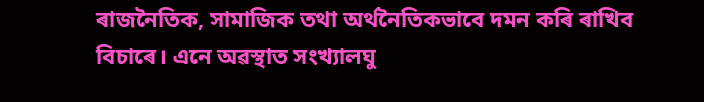ৰাজনৈতিক, সামাজিক তথা অৰ্থনৈতিকভাবে দমন কৰি ৰাখিব বিচাৰে। এনে অৱস্থাত সংখ্যালঘু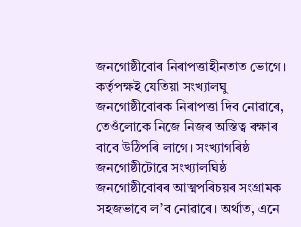জনগোষ্ঠীবোৰ নিৰাপত্তাহীনতাত ভোগে। কৰ্তৃপক্ষই যেতিয়া সংখ্যালঘু জনগোষ্ঠীবোৰক নিৰাপত্তা দিব নোৱাৰে, তেওঁলোকে নিজে নিজৰ অস্তিত্ব ৰক্ষাৰ বাবে উঠিপৰি লাগে। সংখ্যাগৰিষ্ঠ জনগোষ্ঠীটোৱে সংখ্যালঘিষ্ঠ জনগোষ্ঠীবোৰৰ আত্মপৰিচয়ৰ সংগ্ৰামক সহজভাবে ল’ব নোৱাৰে। অৰ্থাত, এনে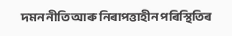দমন নীতি আৰু নিৰাপত্তাহীন পৰিস্থিতিৰ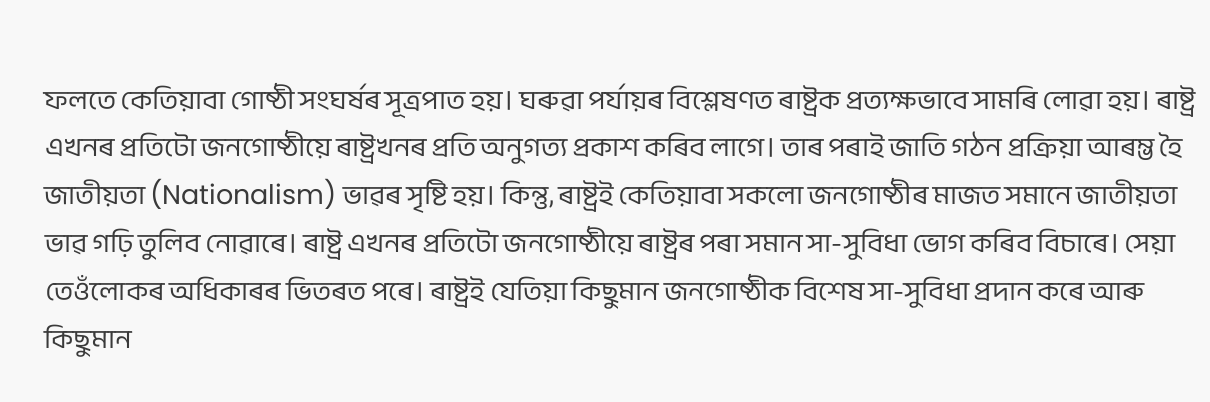ফলতে কেতিয়াবা গোষ্ঠী সংঘৰ্ষৰ সূত্ৰপাত হয়। ঘৰুৱা পৰ্যায়ৰ বিশ্লেষণত ৰাষ্ট্ৰক প্ৰত্যক্ষভাবে সামৰি লোৱা হয়। ৰাষ্ট্ৰ এখনৰ প্ৰতিটো জনগোষ্ঠীয়ে ৰাষ্ট্ৰখনৰ প্ৰতি অনুগত্য প্ৰকাশ কৰিব লাগে। তাৰ পৰাই জাতি গঠন প্ৰক্ৰিয়া আৰম্ভ হৈ জাতীয়তা (Nationalism) ভাৱৰ সৃষ্টি হয়। কিন্তু, ৰাষ্ট্ৰই কেতিয়াবা সকলো জনগোষ্ঠীৰ মাজত সমানে জাতীয়তা ভাৱ গঢ়ি তুলিব নোৱাৰে। ৰাষ্ট্ৰ এখনৰ প্ৰতিটো জনগোষ্ঠীয়ে ৰাষ্ট্ৰৰ পৰা সমান সা-সুবিধা ভোগ কৰিব বিচাৰে। সেয়া তেওঁলোকৰ অধিকাৰৰ ভিতৰত পৰে। ৰাষ্ট্ৰই যেতিয়া কিছুমান জনগোষ্ঠীক বিশেষ সা-সুবিধা প্ৰদান কৰে আৰু কিছুমান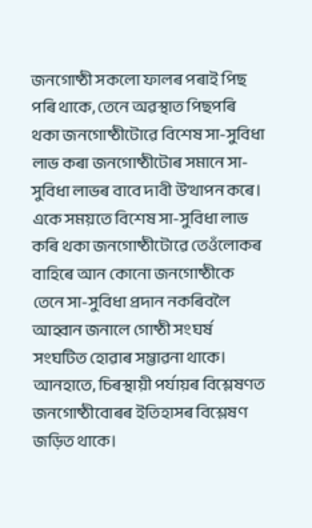জনগোষ্ঠী সকলো ফালৰ পৰাই পিছ পৰি থাকে, তেনে অৱস্থাত পিছপৰি থকা জনগোষ্ঠীটোৱে বিশেষ সা-সুবিধা লাভ কৰা জনগোষ্ঠীটোৰ সমানে সা-সুবিধা লাভৰ বাবে দাবী উত্থাপন কৰে। একে সময়তে বিশেষ সা-সুবিধা লাভ কৰি থকা জনগোষ্ঠীটোৱে তেওঁলোকৰ বাহিৰে আন কোনো জনগোষ্ঠীকে তেনে সা-সুবিধা প্ৰদান নকৰিবলৈ আহ্বান জনালে গোষ্ঠী সংঘৰ্ষ সংঘটিত হোৱাৰ সম্ভাৱনা থাকে। আনহাতে, চিৰস্থায়ী পৰ্যায়ৰ বিশ্লেষণত জনগোষ্ঠীবোৰৰ ইতিহাসৰ বিশ্লেষণ জড়িত থাকে।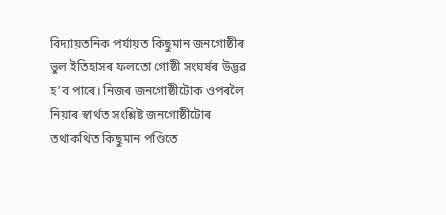বিদ্যায়তনিক পৰ্যায়ত কিছুমান জনগোষ্ঠীৰ ভুল ইতিহাসৰ ফলতো গোষ্ঠী সংঘৰ্ষৰ উদ্ভৱ হ’ব পাৰে। নিজৰ জনগোষ্ঠীটোক ওপৰলৈ নিয়াৰ স্বাৰ্থত সংশ্লিষ্ট জনগোষ্ঠীটোৰ তথাকথিত কিছুমান পণ্ডিতে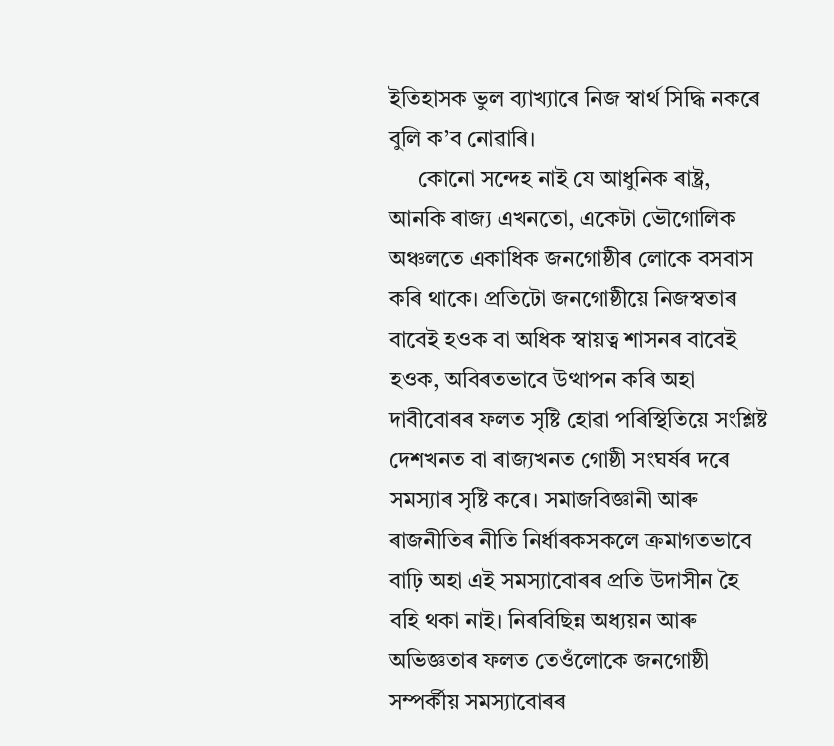ইতিহাসক ভুল ব্যাখ্যাৰে নিজ স্বাৰ্থ সিদ্ধি নকৰে বুলি ক’ব নোৱাৰি।
     কোনো সন্দেহ নাই যে আধুনিক ৰাষ্ট্ৰ, আনকি ৰাজ্য এখনতো, একেটা ভৌগোলিক অঞ্চলতে একাধিক জনগোষ্ঠীৰ লোকে বসবাস কৰি থাকে। প্ৰতিটো জনগোষ্ঠীয়ে নিজস্বতাৰ বাবেই হওক বা অধিক স্বায়ত্ব শাসনৰ বাবেই হওক, অবিৰতভাবে উত্থাপন কৰি অহা দাবীবোৰৰ ফলত সৃষ্টি হোৱা পৰিস্থিতিয়ে সংশ্লিষ্ট দেশখনত বা ৰাজ্যখনত গোষ্ঠী সংঘৰ্ষৰ দৰে সমস্যাৰ সৃষ্টি কৰে। সমাজবিজ্ঞানী আৰু ৰাজনীতিৰ নীতি নিৰ্ধাৰকসকলে ক্ৰমাগতভাবে বাঢ়ি অহা এই সমস্যাবোৰৰ প্ৰতি উদাসীন হৈ বহি থকা নাই। নিৰবিছিন্ন অধ্যয়ন আৰু অভিজ্ঞতাৰ ফলত তেওঁলোকে জনগোষ্ঠী সম্পৰ্কীয় সমস্যাবোৰৰ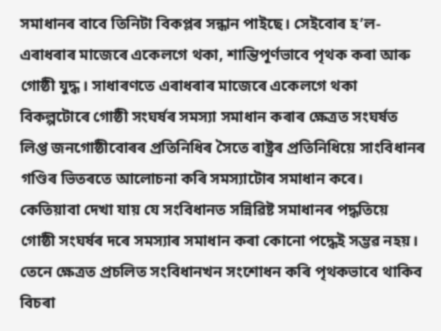সমাধানৰ বাবে তিনিটা বিকপ্লৰ সন্ধান পাইছে। সেইবোৰ হ’ল-এৰাধৰাৰ মাজেৰে একেলগে থকা, শান্তিপূৰ্ণভাবে পৃথক কৰা আৰু গোষ্ঠী যুদ্ধ। সাধাৰণতে এৰাধৰাৰ মাজেৰে একেলগে থকা বিকল্পটোৰে গোষ্ঠী সংঘৰ্ষৰ সমস্যা সমাধান কৰাৰ ক্ষেত্ৰত সংঘৰ্ষত লিপ্ত জনগোষ্ঠীবোৰৰ প্ৰতিনিধিৰ সৈতে ৰাষ্ট্ৰৰ প্ৰতিনিধিয়ে সাংবিধানৰ গণ্ডিৰ ভিতৰতে আলোচনা কৰি সমস্যাটোৰ সমাধান কৰে। কেতিয়াবা দেখা যায় যে সংবিধানত সন্নিৱিষ্ট সমাধানৰ পদ্ধতিয়ে গোষ্ঠী সংঘৰ্ষৰ দৰে সমস্যাৰ সমাধান কৰা কোনো পদ্ধেই সম্ভৱ নহয়। তেনে ক্ষেত্ৰত প্ৰচলিত সংবিধানখন সংশোধন কৰি পৃথকভাবে থাকিব বিচৰা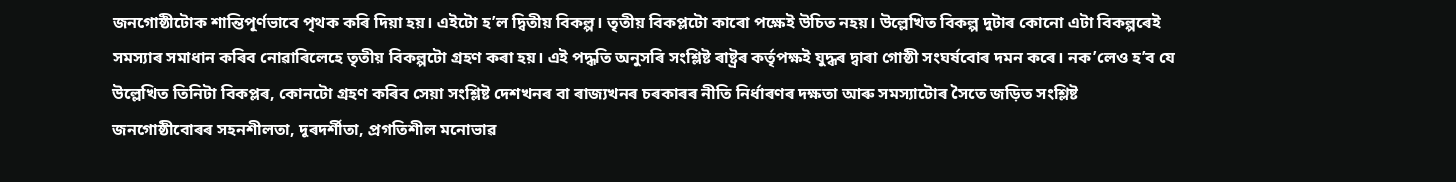জনগোষ্ঠীটোক শান্তিপূৰ্ণভাবে পৃথক কৰি দিয়া হয়। এইটো হ’ল দ্বিতীয় বিকল্প। তৃতীয় বিকপ্লটো কাৰো পক্ষেই উচিত নহয়। উল্লেখিত বিকল্প দুটাৰ কোনো এটা বিকল্পৰেই সমস্যাৰ সমাধান কৰিব নোৱাৰিলেহে তৃতীয় বিকল্পটো গ্ৰহণ কৰা হয়। এই পদ্ধতি অনুসৰি সংশ্লিষ্ট ৰাষ্ট্ৰৰ কৰ্তৃপক্ষই যুদ্ধৰ দ্বাৰা গোষ্ঠী সংঘৰ্ষবোৰ দমন কৰে। নক’লেও হ’ব যে উল্লেখিত তিনিটা বিকপ্লৰ, কোনটো গ্ৰহণ কৰিব সেয়া সংশ্লিষ্ট দেশখনৰ বা ৰাজ্যখনৰ চৰকাৰৰ নীতি নিৰ্ধাৰণৰ দক্ষতা আৰু সমস্যাটোৰ সৈতে জড়িত সংশ্লিষ্ট জনগোষ্ঠীবোৰৰ সহনশীলতা, দূৰদৰ্শীতা, প্ৰগতিশীল মনোভাৱ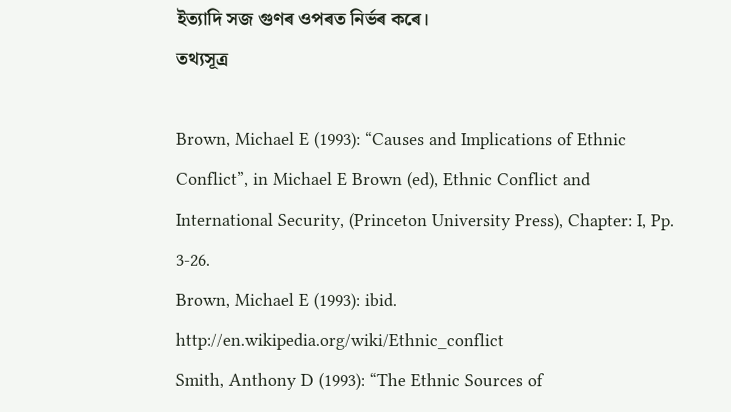ইত্যাদি সজ গুণৰ ওপৰত নিৰ্ভৰ কৰে।
তথ্যসূত্ৰ

Brown, Michael E (1993): “Causes and Implications of Ethnic  Conflict”, in Michael E Brown (ed), Ethnic Conflict and International Security, (Princeton University Press), Chapter: I, Pp. 3-26.
Brown, Michael E (1993): ibid.
http://en.wikipedia.org/wiki/Ethnic_conflict
Smith, Anthony D (1993): “The Ethnic Sources of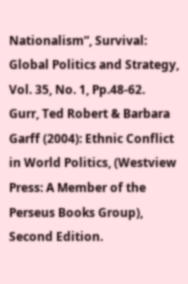Nationalism”, Survival: Global Politics and Strategy, Vol. 35, No. 1, Pp.48-62.
Gurr, Ted Robert & Barbara Garff (2004): Ethnic Conflict in World Politics, (Westview Press: A Member of the Perseus Books Group), Second Edition.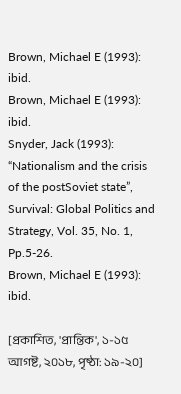Brown, Michael E (1993): ibid.
Brown, Michael E (1993): ibid.
Snyder, Jack (1993): “Nationalism and the crisis of the postSoviet state”, Survival: Global Politics and Strategy, Vol. 35, No. 1, Pp.5-26.
Brown, Michael E (1993): ibid.

[প্ৰকাশিত, 'প্ৰান্তিক', ১-১৫ আগষ্ট, ২০১৮, পৃষ্ঠা: ১৯-২০]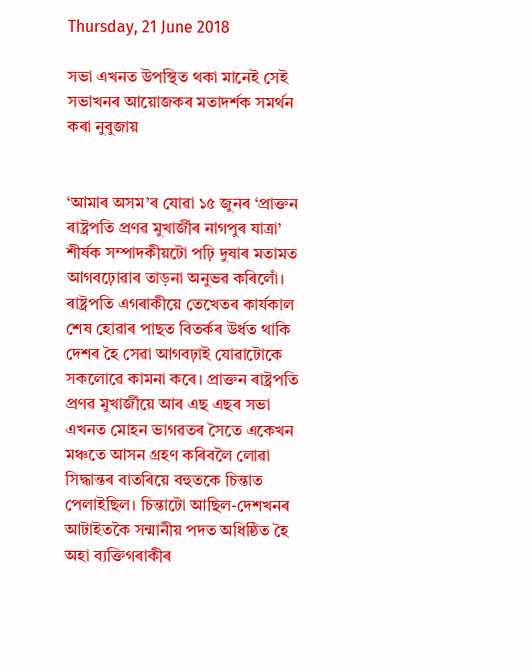Thursday, 21 June 2018

সভা এখনত উপস্থিত থকা মানেই সেই সভাখনৰ আয়োজকৰ মতাদৰ্শক সমৰ্থন কৰা নুবুজায়


‘আমাৰ অসম’ৰ যোৱা ১৫ জুনৰ ‘প্ৰাক্তন ৰাষ্ট্ৰপতি প্ৰণৱ মুখাৰ্জীৰ নাগপুৰ যাত্ৰা’ শীৰ্ষক সম্পাদকীয়টো পঢ়ি দুষাৰ মতামত আগবঢ়োৱাৰ তাড়না অনুভৱ কৰিলোঁ। ৰাষ্ট্ৰপতি এগৰাকীয়ে তেখেতৰ কাৰ্যকাল শেষ হোৱাৰ পাছত বিতৰ্কৰ উৰ্ধত থাকি দেশৰ হৈ সেৱা আগবঢ়াই যোৱাটোকে সকলোৱে কামনা কৰে। প্ৰাক্তন ৰাষ্ট্ৰপতি প্ৰণৱ মুখাৰ্জীয়ে আৰ এছ এছৰ সভা এখনত মোহন ভাগৱতৰ সৈতে একেখন মঞ্চতে আসন গ্ৰহণ কৰিবলৈ লোৱা সিদ্ধান্তৰ বাতৰিয়ে বহুতকে চিন্তাত পেলাইছিল। চিন্তাটো আছিল-দেশখনৰ আটাইতকৈ সন্মানীয় পদত অধিষ্ঠিত হৈ অহা ব্যক্তিগৰাকীৰ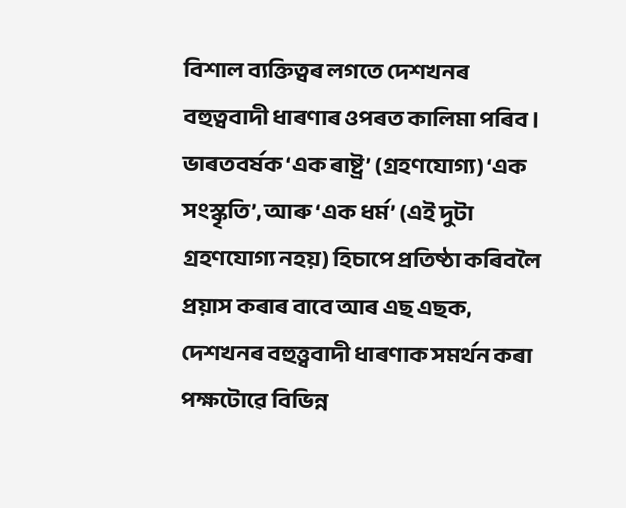বিশাল ব্যক্তিত্বৰ লগতে দেশখনৰ বহুত্ববাদী ধাৰণাৰ ওপৰত কালিমা পৰিব। ভাৰতবৰ্ষক ‘এক ৰাষ্ট্ৰ’ (গ্ৰহণযোগ্য) ‘এক সংস্কৃতি’, আৰু ‘এক ধৰ্ম’ (এই দুটা গ্ৰহণযোগ্য নহয়) হিচাপে প্ৰতিষ্ঠা কৰিবলৈ প্ৰয়াস কৰাৰ বাবে আৰ এছ এছক, দেশখনৰ বহুত্ত্ববাদী ধাৰণাক সমৰ্থন কৰা পক্ষটোৱে বিভিন্ন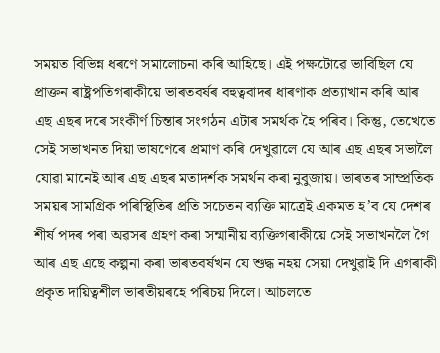সময়ত বিভিন্ন ধৰণে সমালোচনা কৰি আহিছে। এই পক্ষটোৱে ভাবিছিল যে প্ৰাক্তন ৰাষ্ট্ৰপতিগৰাকীয়ে ভাৰতবৰ্ষৰ বহুত্ববাদৰ ধাৰণাক প্ৰত্যাখান কৰি আৰ এছ এছৰ দৰে সংকীৰ্ণ চিন্তাৰ সংগঠন এটাৰ সমৰ্থক হৈ পৰিব। কিন্তু, তেখেতে সেই সভাখনত দিয়া ভাষণেৰে প্ৰমাণ কৰি দেখুৱালে যে আৰ এছ এছৰ সভালৈ যোৱা মানেই আৰ এছ এছৰ মতাদৰ্শক সমৰ্থন কৰা নুবুজায়। ভাৰতৰ সাম্প্ৰতিক সময়ৰ সামগ্ৰিক পৰিস্থিতিৰ প্ৰতি সচেতন ব্যক্তি মাত্ৰেই একমত হ’ব যে দেশৰ শীৰ্ষ পদৰ পৰা অৱসৰ গ্ৰহণ কৰা সন্মানীয় ব্যক্তিগৰাকীয়ে সেই সভাখনলৈ গৈ আৰ এছ এছে কল্পনা কৰা ভাৰতবৰ্ষখন যে শুদ্ধ নহয় সেয়া দেখুৱাই দি এগৰাকী প্ৰকৃত দায়িত্বশীল ভাৰতীয়ৰহে পৰিচয় দিলে। আচলতে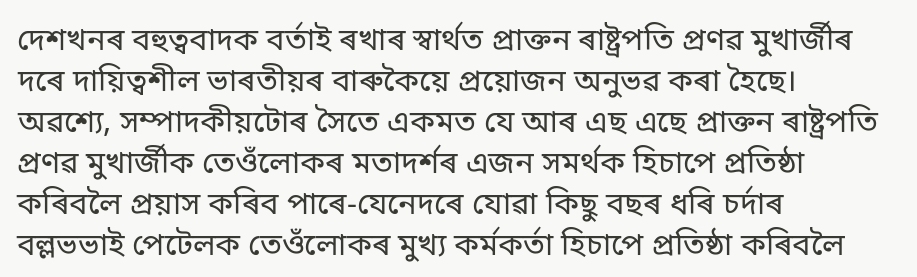দেশখনৰ বহুত্ববাদক বৰ্তাই ৰখাৰ স্বাৰ্থত প্ৰাক্তন ৰাষ্ট্ৰপতি প্ৰণৱ মুখাৰ্জীৰ দৰে দায়িত্বশীল ভাৰতীয়ৰ বাৰুকৈয়ে প্ৰয়োজন অনুভৱ কৰা হৈছে।
অৱশ্যে, সম্পাদকীয়টোৰ সৈতে একমত যে আৰ এছ এছে প্ৰাক্তন ৰাষ্ট্ৰপতি প্ৰণৱ মুখাৰ্জীক তেওঁলোকৰ মতাদৰ্শৰ এজন সমৰ্থক হিচাপে প্ৰতিষ্ঠা কৰিবলৈ প্ৰয়াস কৰিব পাৰে-যেনেদৰে যোৱা কিছু বছৰ ধৰি চৰ্দাৰ বল্লভভাই পেটেলক তেওঁলোকৰ মুখ্য কৰ্মকৰ্তা হিচাপে প্ৰতিষ্ঠা কৰিবলৈ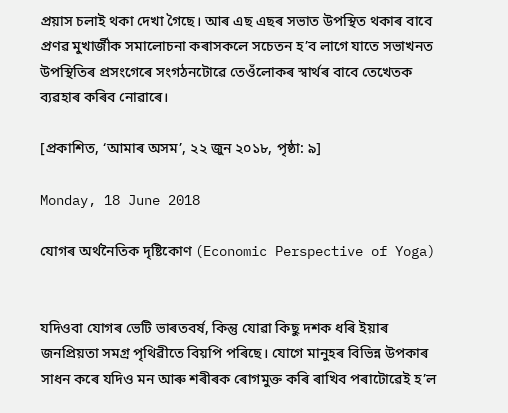প্ৰয়াস চলাই থকা দেখা গৈছে। আৰ এছ এছৰ সভাত উপস্থিত থকাৰ বাবে প্ৰণৱ মুখাৰ্জীক সমালোচনা কৰাসকলে সচেতন হ’ব লাগে যাতে সভাখনত উপস্থিতিৰ প্ৰসংগেৰে সংগঠনটোৱে তেওঁলোকৰ স্বাৰ্থৰ বাবে তেখেতক ব্যৱহাৰ কৰিব নোৱাৰে।

[প্ৰকাশিত, ‘আমাৰ অসম’, ২২ জুন ২০১৮, পৃষ্ঠা: ৯]

Monday, 18 June 2018

যোগৰ অৰ্থনৈতিক দৃষ্টিকোণ (Economic Perspective of Yoga)


যদিওবা যোগৰ ভেটি ভাৰতবৰ্ষ, কিন্তু যোৱা কিছু দশক ধৰি ইয়াৰ জনপ্ৰিয়তা সমগ্ৰ পৃথিৱীতে বিয়পি পৰিছে। যোগে মানুহৰ বিভিন্ন উপকাৰ সাধন কৰে যদিও মন আৰু শৰীৰক ৰোগমুক্ত কৰি ৰাখিব পৰাটোৱেই হ’ল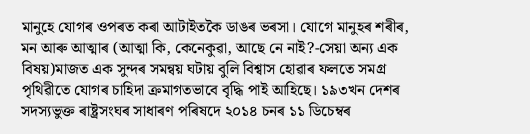মানুহে যোগৰ ওপৰত কৰা আটাইতকৈ ডাঙৰ ভৰসা। যোগে মানুহৰ শৰীৰ, মন আৰু আত্মাৰ (আত্মা কি, কেনেকুৱা, আছে নে নাই?-সেয়া অন্য এক বিষয়)মাজত এক সুন্দৰ সমন্বয় ঘটায় বুলি বিশ্বাস হোৱাৰ ফলতে সমগ্ৰ পৃথিৱীতে যোগৰ চাহিদা ক্ৰমাগতভাবে বৃদ্ধি পাই আহিছে। ১৯৩খন দেশৰ সদস্যভুক্ত ৰাষ্ট্ৰসংঘৰ সাধাৰণ পৰিষদে ২০১৪ চনৰ ১১ ডিচেম্বৰ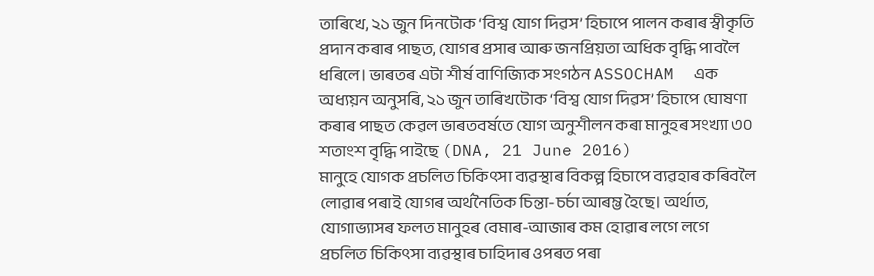তাৰিখে, ২১ জুন দিনটোক ‘বিশ্ব যোগ দিৱস’ হিচাপে পালন কৰাৰ স্বীকৃতি প্ৰদান কৰাৰ পাছত, যোগৰ প্ৰসাৰ আৰু জনপ্ৰিয়তা অধিক বৃদ্ধি পাবলৈ ধৰিলে। ভাৰতৰ এটা শীৰ্ষ বাণিজ্যিক সংগঠন ASSOCHAM  এক অধ্যয়ন অনুসৰি, ২১ জুন তাৰিখটোক ‘বিশ্ব যোগ দিৱস’ হিচাপে ঘোষণা কৰাৰ পাছত কেৱল ভাৰতবৰ্ষতে যোগ অনুশীলন কৰা মানুহৰ সংখ্যা ৩০ শতাংশ বৃদ্ধি পাইছে (DNA, 21 June 2016)
মানুহে যোগক প্ৰচলিত চিকিৎসা ব্যৱস্থাৰ বিকল্প হিচাপে ব্যৱহাৰ কৰিবলৈ লোৱাৰ পৰাই যোগৰ অৰ্থনৈতিক চিন্তা-চৰ্চা আৰম্ভ হৈছে। অৰ্থাত, যোগাভ্যাসৰ ফলত মানুহৰ বেমাৰ-আজাৰ কম হোৱাৰ লগে লগে প্ৰচলিত চিকিৎসা ব্যৱস্থাৰ চাহিদাৰ ওপৰত পৰা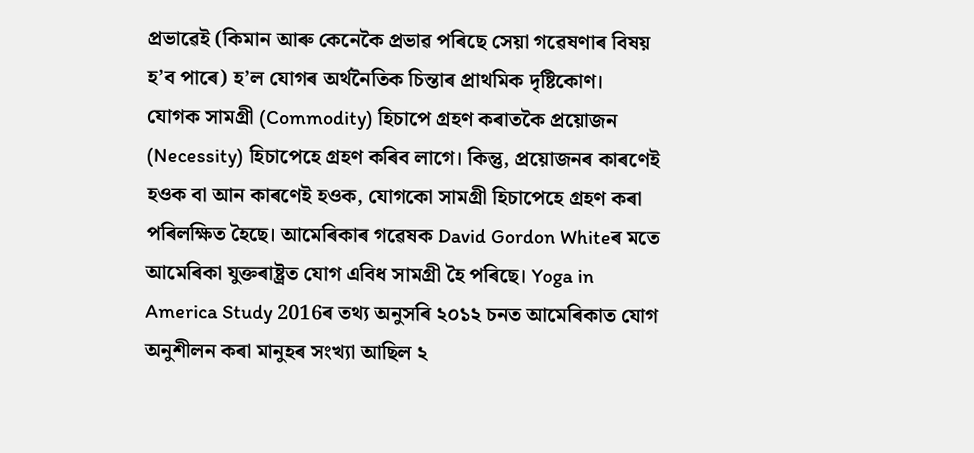প্ৰভাৱেই (কিমান আৰু কেনেকৈ প্ৰভাৱ পৰিছে সেয়া গৱেষণাৰ বিষয় হ’ব পাৰে) হ’ল যোগৰ অৰ্থনৈতিক চিন্তাৰ প্ৰাথমিক দৃষ্টিকোণ।
যোগক সামগ্ৰী (Commodity) হিচাপে গ্ৰহণ কৰাতকৈ প্ৰয়োজন (Necessity) হিচাপেহে গ্ৰহণ কৰিব লাগে। কিন্তু, প্ৰয়োজনৰ কাৰণেই হওক বা আন কাৰণেই হওক, যোগকো সামগ্ৰী হিচাপেহে গ্ৰহণ কৰা পৰিলক্ষিত হৈছে। আমেৰিকাৰ গৱেষক David Gordon Whiteৰ মতে আমেৰিকা যুক্তৰাষ্ট্ৰত যোগ এবিধ সামগ্ৰী হৈ পৰিছে। Yoga in America Study 2016ৰ তথ্য অনুসৰি ২০১২ চনত আমেৰিকাত যোগ অনুশীলন কৰা মানুহৰ সংখ্যা আছিল ২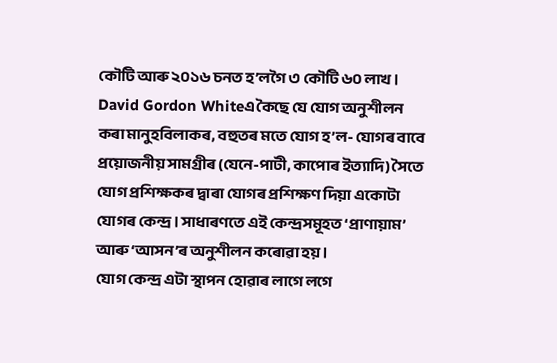কৌটি আৰু ২০১৬ চনত হ’লগৈ ৩ কৌটি ৬০ লাখ। David Gordon Whiteএ কৈছে যে যোগ অনুশীলন কৰা মানুহবিলাকৰ, বহুতৰ মতে যোগ হ’ল- যোগৰ বাবে প্ৰয়োজনীয় সামগ্ৰীৰ (যেনে-পাটী, কাপোৰ ইত্যাদি) সৈতে যোগ প্ৰশিক্ষকৰ দ্বাৰা যোগৰ প্ৰশিক্ষণ দিয়া একোটা যোগৰ কেন্দ্ৰ। সাধাৰণতে এই কেন্দ্ৰসমূহত ‘প্ৰাণায়াম’ আৰু ‘আসন’ৰ অনুশীলন কৰোৱা হয়।
যোগ কেন্দ্ৰ এটা স্থাপন হোৱাৰ লাগে লগে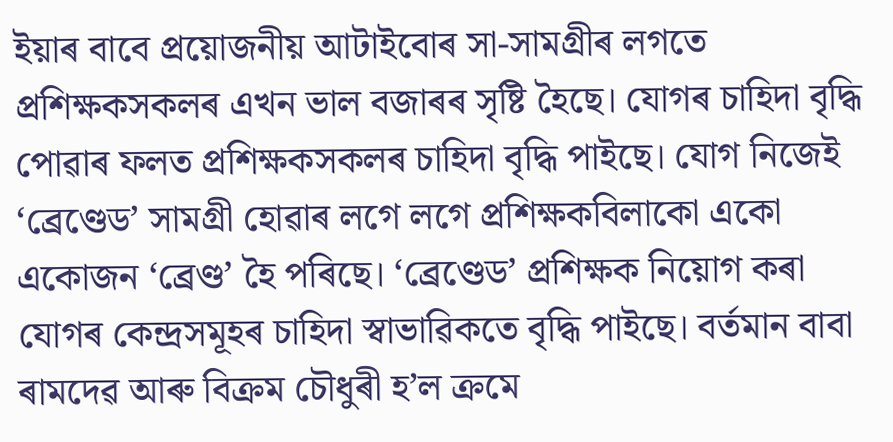ইয়াৰ বাবে প্ৰয়োজনীয় আটাইবোৰ সা-সামগ্ৰীৰ লগতে প্ৰশিক্ষকসকলৰ এখন ভাল বজাৰৰ সৃষ্টি হৈছে। যোগৰ চাহিদা বৃদ্ধি পোৱাৰ ফলত প্ৰশিক্ষকসকলৰ চাহিদা বৃদ্ধি পাইছে। যোগ নিজেই ‘ব্ৰেণ্ডেড’ সামগ্ৰী হোৱাৰ লগে লগে প্ৰশিক্ষকবিলাকো একো একোজন ‘ব্ৰেণ্ড’ হৈ পৰিছে। ‘ব্ৰেণ্ডেড’ প্ৰশিক্ষক নিয়োগ কৰা যোগৰ কেন্দ্ৰসমূহৰ চাহিদা স্বাভাৱিকতে বৃদ্ধি পাইছে। বৰ্তমান বাবা ৰামদেৱ আৰু বিক্ৰম চৌধুৰী হ’ল ক্ৰমে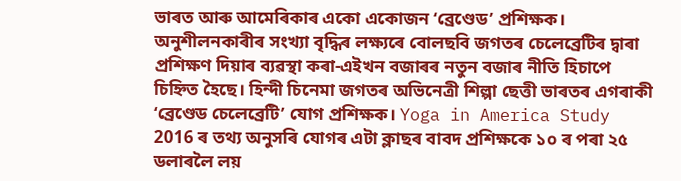ভাৰত আৰু আমেৰিকাৰ একো একোজন ‘ব্ৰেণ্ডেড’ প্ৰশিক্ষক। অনুশীলনকাৰীৰ সংখ্যা বৃদ্ধিৰ লক্ষ্যৰে বোলছবি জগতৰ চেলেব্ৰেটিৰ দ্বাৰা প্ৰশিক্ষণ দিয়াৰ ব্যৱস্থা কৰা-এইখন বজাৰৰ নতুন বজাৰ নীতি হিচাপে চিহ্নিত হৈছে। হিন্দী চিনেমা জগতৰ অভিনেত্ৰী শিল্পা ছেত্তী ভাৰতৰ এগৰাকী ‘ব্ৰেণ্ডেড চেলেব্ৰেটি’ যোগ প্ৰশিক্ষক। Yoga in America Study 2016 ৰ তথ্য অনুসৰি যোগৰ এটা ক্লাছৰ বাবদ প্ৰশিক্ষকে ১০ ৰ পৰা ২৫ ডলাৰলৈ লয়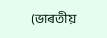(ভাৰতীয়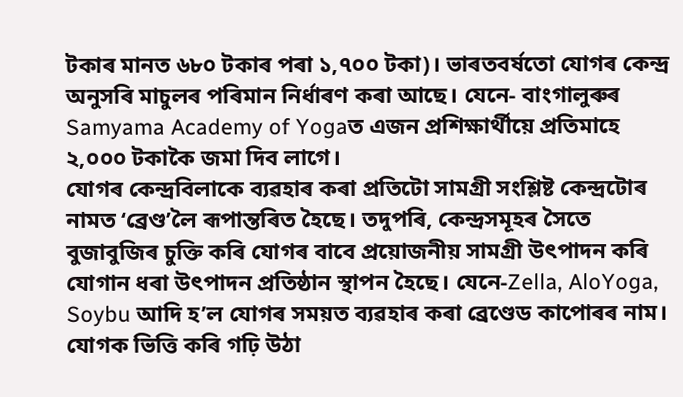টকাৰ মানত ৬৮০ টকাৰ পৰা ১,৭০০ টকা)। ভাৰতবৰ্ষতো যোগৰ কেন্দ্ৰ অনুসৰি মাচুলৰ পৰিমান নিৰ্ধাৰণ কৰা আছে। যেনে- বাংগালুৰুৰ Samyama Academy of Yogaত এজন প্ৰশিক্ষাৰ্থীয়ে প্ৰতিমাহে ২,০০০ টকাকৈ জমা দিব লাগে।
যোগৰ কেন্দ্ৰবিলাকে ব্যৱহাৰ কৰা প্ৰতিটো সামগ্ৰী সংশ্লিষ্ট কেন্দ্ৰটোৰ নামত ‘ব্ৰেণ্ড’লৈ ৰূপান্তৰিত হৈছে। তদুপৰি, কেন্দ্ৰসমূহৰ সৈতে বুজাবুজিৰ চুক্তি কৰি যোগৰ বাবে প্ৰয়োজনীয় সামগ্ৰী উৎপাদন কৰি যোগান ধৰা উৎপাদন প্ৰতিষ্ঠান স্থাপন হৈছে। যেনে-Zella, AloYoga, Soybu আদি হ’ল যোগৰ সময়ত ব্যৱহাৰ কৰা ব্ৰেণ্ডেড কাপোৰৰ নাম। যোগক ভিত্তি কৰি গঢ়ি উঠা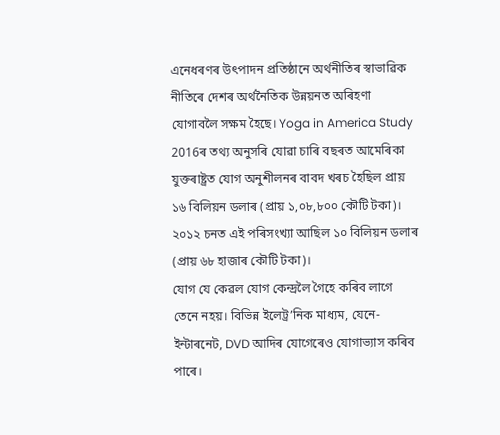এনেধৰণৰ উৎপাদন প্ৰতিষ্ঠানে অৰ্থনীতিৰ স্বাভাৱিক নীতিৰে দেশৰ অৰ্থনৈতিক উন্নয়নত অৰিহণা যোগাবলৈ সক্ষম হৈছে। Yoga in America Study 2016ৰ তথ্য অনুসৰি যোৱা চাৰি বছৰত আমেৰিকা যুক্তৰাষ্ট্ৰত যোগ অনুশীলনৰ বাবদ খৰচ হৈছিল প্ৰায় ১৬ বিলিয়ন ডলাৰ (প্ৰায় ১,০৮,৮০০ কৌটি টকা)। ২০১২ চনত এই পৰিসংখ্যা আছিল ১০ বিলিয়ন ডলাৰ (প্ৰায় ৬৮ হাজাৰ কৌটি টকা)।
যোগ যে কেৱল যোগ কেন্দ্ৰলৈ গৈহে কৰিব লাগে তেনে নহয়। বিভিন্ন ইলেট্ৰ’নিক মাধ্যম, যেনে-ইন্টাৰনেট, DVD আদিৰ যোগেৰেও যোগাভ্যাস কৰিব পাৰে।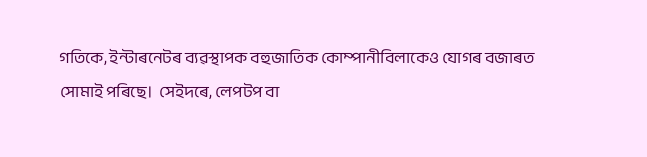গতিকে, ইন্টাৰনেটৰ ব্যৱস্থাপক বহুজাতিক কোম্পানীবিলাকেও যোগৰ বজাৰত সোমাই পৰিছে।  সেইদৰে, লেপটপ বা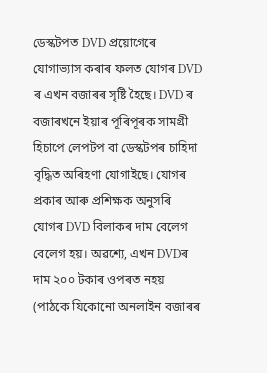ডেস্কটপত DVD প্ৰয়োগেৰে যোগাভ্যাস কৰাৰ ফলত যোগৰ DVD ৰ এখন বজাৰৰ সৃষ্টি হৈছে। DVD ৰ বজাৰখনে ইয়াৰ পূৰিপূৰক সামগ্ৰী হিচাপে লেপটপ বা ডেস্কটপৰ চাহিদা বৃদ্ধিত অৰিহণা যোগাইছে। যোগৰ প্ৰকাৰ আৰু প্ৰশিক্ষক অনুসৰি যোগৰ DVD বিলাকৰ দাম বেলেগ বেলেগ হয়। অৱশ্যে, এখন DVDৰ দাম ২০০ টকাৰ ওপৰত নহয় (পাঠকে যিকোনো অনলাইন বজাৰৰ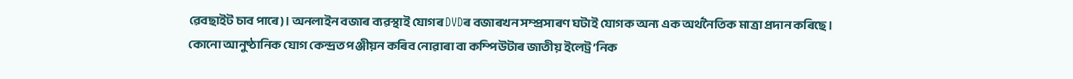ৱেবছাইট চাব পাৰে)। অনলাইন বজাৰ ব্যৱস্থাই যোগৰ DVDৰ বজাৰখন সম্প্ৰসাৰণ ঘটাই যোগক অন্য এক অৰ্থনৈতিক মাত্ৰা প্ৰদান কৰিছে।
কোনো আনুষ্ঠানিক যোগ কেন্দ্ৰত পঞ্জীয়ন কৰিব নোৱাৰা বা কম্পিউটাৰ জাতীয় ইলেট্ৰ’নিক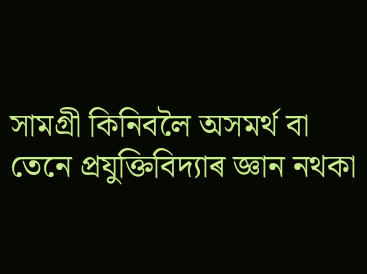সামগ্ৰী কিনিবলৈ অসমৰ্থ বা তেনে প্ৰযুক্তিবিদ্যাৰ জ্ঞান নথকা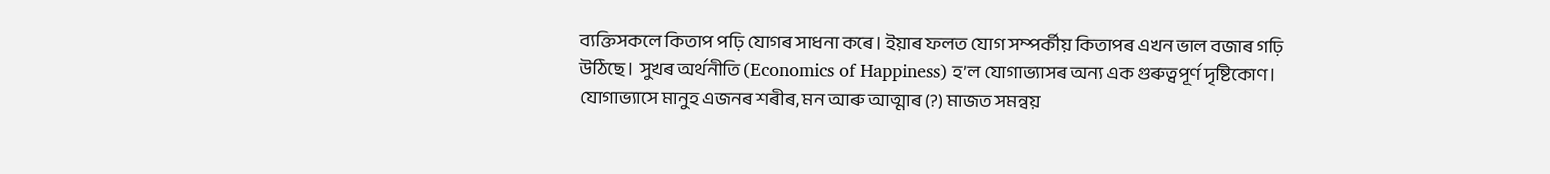ব্যক্তিসকলে কিতাপ পঢ়ি যোগৰ সাধনা কৰে। ইয়াৰ ফলত যোগ সম্পৰ্কীয় কিতাপৰ এখন ভাল বজাৰ গঢ়ি উঠিছে।  সুখৰ অৰ্থনীতি (Economics of Happiness) হ’ল যোগাভ্যাসৰ অন্য এক গুৰুত্বপূৰ্ণ দৃষ্টিকোণ। যোগাভ্যাসে মানুহ এজনৰ শৰীৰ, মন আৰু আত্মাৰ (?) মাজত সমন্বয়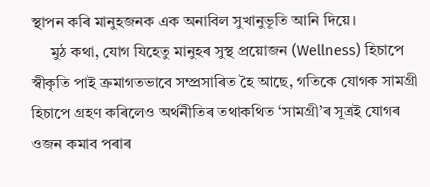স্থাপন কৰি মানুহজনক এক অনাবিল সুখানুভূতি আনি দিয়ে।
     মুঠ কথা, যোগ যিহেতু মানুহৰ সুস্থ প্ৰয়োজন (Wellness) হিচাপে স্বীকৃতি পাই ক্ৰমাগতভাবে সম্প্ৰসাৰিত হৈ আছে, গতিকে যোগক সামগ্ৰী হিচাপে গ্ৰহণ কৰিলেও অৰ্থনীতিৰ তথাকথিত ‘সামগ্ৰী’ৰ সূত্ৰই যোগৰ ওজন কমাব পৰাৰ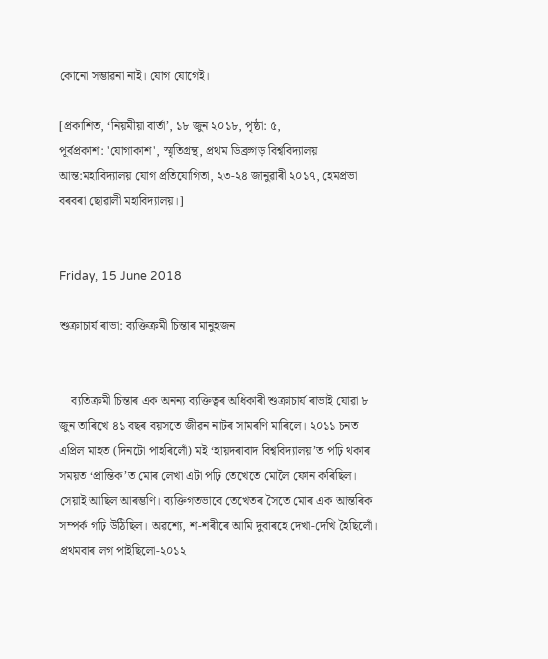কোনো সম্ভাৱনা নাই। যোগ যোগেই।

[প্ৰকাশিত, ‘নিয়মীয়া বাৰ্তা’, ১৮ জুন ২০১৮, পৃষ্ঠা: ৫,
পূৰ্বপ্ৰকাশ: 'যোগাকাশ', স্মৃতিগ্ৰন্থ, প্ৰথম ডিব্ৰুগড় বিশ্ববিদ্যালয় আন্ত:মহাবিদ্যালয় যোগ প্ৰতিযোগিতা, ২৩-২৪ জানুৱাৰী ২০১৭, হেমপ্ৰভা বৰবৰা ছোৱালী মহাবিদ্যালয়।]


Friday, 15 June 2018

শুক্ৰাচাৰ্য ৰাভা: ব্যক্তিক্ৰমী চিন্তাৰ মানুহজন


    ব্যতিক্ৰমী চিন্তাৰ এক অনন্য ব্যক্তিত্বৰ অধিকাৰী শুক্ৰাচাৰ্য ৰাভাই যোৱা ৮ জুন তাৰিখে ৪১ বছৰ বয়সতে জীৱন নাটৰ সামৰণি মাৰিলে। ২০১১ চনত এপ্ৰিল মাহত (দিনটো পাহৰিলোঁ) মই ‘হায়দৰাবাদ বিশ্ববিদ্যালয়’ত পঢ়ি থকাৰ সময়ত ‘প্ৰান্তিক’ত মোৰ লেখা এটা পঢ়ি তেখেতে মোলৈ ফোন কৰিছিল। সেয়াই আছিল আৰম্ভণি। ব্যক্তিগতভাবে তেখেতৰ সৈতে মোৰ এক আন্তৰিক সম্পৰ্ক গঢ়ি উঠিছিল। অৱশ্যে, শ-শৰীৰে আমি দুবাৰহে দেখা-দেখি হৈছিলোঁ। প্ৰথমবাৰ লগ পাইছিলো-২০১২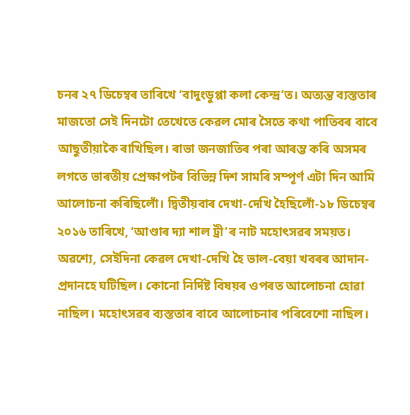চনৰ ২৭ ডিচেম্বৰ তাৰিখে ‘বাদুংডুপ্পা কলা কেন্দ্ৰ’ত। অত্যন্ত ব্যস্ততাৰ মাজতো সেই দিনটো তেখেতে কেৱল মোৰ সৈতে কথা পাতিবৰ বাবে আছুতীয়াকৈ ৰাখিছিল। ৰাভা জনজাতিৰ পৰা আৰম্ভ কৰি অসমৰ লগতে ভাৰতীয় প্ৰেক্ষাপটৰ বিভিন্ন দিশ সামৰি সম্পূৰ্ণ এটা দিন আমি আলোচনা কৰিছিলোঁ। দ্বিতীয়বাৰ দেখা-দেখি হৈছিলোঁ-১৮ ডিচেম্বৰ ২০১৬ তাৰিখে, ‘আণ্ডাৰ দ্যা শাল ট্ৰী’ৰ নাট মহোৎসৱৰ সময়ত। অৱশ্যে, সেইদিনা কেৱল দেখা-দেখি হৈ ভাল-বেয়া খবৰৰ আদান-প্ৰদানহে ঘটিছিল। কোনো নিৰ্দিষ্ট বিষয়ৰ ওপৰত আলোচনা হোৱা নাছিল। মহোৎসৱৰ ব্যস্ততাৰ বাবে আলোচনাৰ পৰিবেশো নাছিল।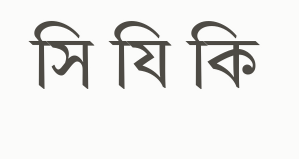সি যি কি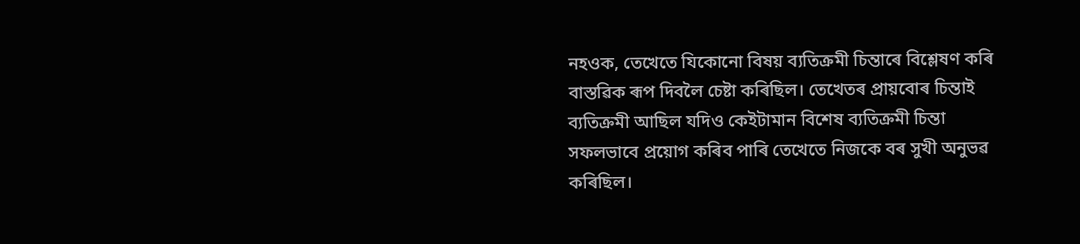নহওক, তেখেতে যিকোনো বিষয় ব্যতিক্ৰমী চিন্তাৰে বিশ্লেষণ কৰি বাস্তৱিক ৰূপ দিবলৈ চেষ্টা কৰিছিল। তেখেতৰ প্ৰায়বোৰ চিন্তাই ব্যতিক্ৰমী আছিল যদিও কেইটামান বিশেষ ব্যতিক্ৰমী চিন্তা সফলভাবে প্ৰয়োগ কৰিব পাৰি তেখেতে নিজকে বৰ সুখী অনুভৱ কৰিছিল।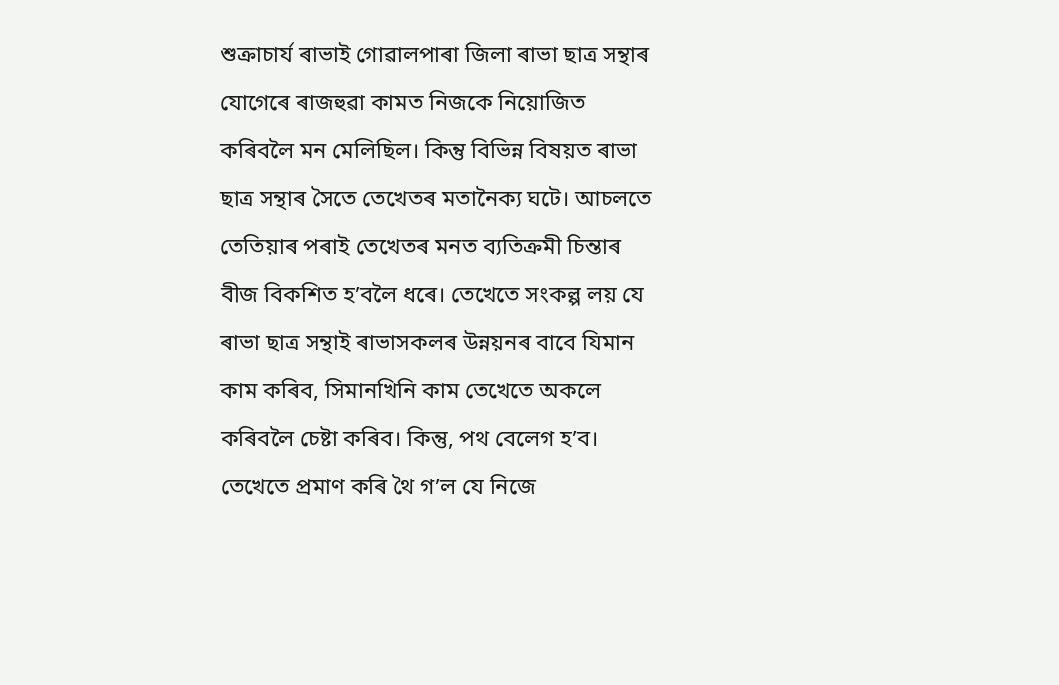শুক্ৰাচাৰ্য ৰাভাই গোৱালপাৰা জিলা ৰাভা ছাত্ৰ সন্থাৰ যোগেৰে ৰাজহুৱা কামত নিজকে নিয়োজিত কৰিবলৈ মন মেলিছিল। কিন্তু বিভিন্ন বিষয়ত ৰাভা ছাত্ৰ সন্থাৰ সৈতে তেখেতৰ মতানৈক্য ঘটে। আচলতে তেতিয়াৰ পৰাই তেখেতৰ মনত ব্যতিক্ৰমী চিন্তাৰ বীজ বিকশিত হ’বলৈ ধৰে। তেখেতে সংকল্প লয় যে ৰাভা ছাত্ৰ সন্থাই ৰাভাসকলৰ উন্নয়নৰ বাবে যিমান কাম কৰিব, সিমানখিনি কাম তেখেতে অকলে কৰিবলৈ চেষ্টা কৰিব। কিন্তু, পথ বেলেগ হ’ব। তেখেতে প্ৰমাণ কৰি থৈ গ’ল যে নিজে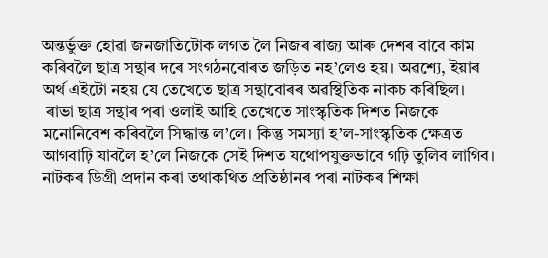অন্তৰ্ভুক্ত হোৱা জনজাতিটোক লগত লৈ নিজৰ ৰাজ্য আৰু দেশৰ বাবে কাম কৰিবলৈ ছাত্ৰ সন্থাৰ দৰে সংগঠনবোৰত জড়িত নহ’লেও হয়। অৱশ্যে, ইয়াৰ অৰ্থ এইটো নহয় যে তেখেতে ছাত্ৰ সন্থাবোৰৰ অৱস্থিতিক নাকচ কৰিছিল।
 ৰাভা ছাত্ৰ সন্থাৰ পৰা ওলাই আহি তেখেতে সাংস্কৃতিক দিশত নিজকে মনোনিবেশ কৰিবলৈ সিদ্ধান্ত ল’লে। কিন্তু সমস্যা হ’ল-সাংস্কৃতিক ক্ষেত্ৰত আগবাঢ়ি যাবলৈ হ’লে নিজকে সেই দিশত যথোপযুক্তভাবে গঢ়ি তুলিব লাগিব। নাটকৰ ডিগ্ৰী প্ৰদান কৰা তথাকথিত প্ৰতিষ্ঠানৰ পৰা নাটকৰ শিক্ষা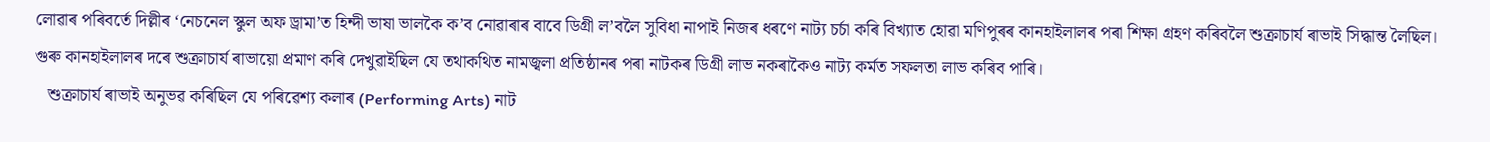লোৱাৰ পৰিবৰ্তে দিল্লীৰ ‘নেচনেল স্কুল অফ ড্ৰামা’ত হিন্দী ভাষা ভালকৈ ক’ব নোৱাৰাৰ বাবে ডিগ্ৰী ল’বলৈ সুবিধা নাপাই নিজৰ ধৰণে নাট্য চৰ্চা কৰি বিখ্যাত হোৱা মণিপুৰৰ কানহাইলালৰ পৰা শিক্ষা গ্ৰহণ কৰিবলৈ শুক্ৰাচাৰ্য ৰাভাই সিদ্ধান্ত লৈছিল। গুৰু কানহাইলালৰ দৰে শুক্ৰাচাৰ্য ৰাভায়ো প্ৰমাণ কৰি দেখুৱাইছিল যে তথাকথিত নামজ্বলা প্ৰতিষ্ঠানৰ পৰা নাটকৰ ডিগ্ৰী লাভ নকৰাকৈও নাট্য কৰ্মত সফলতা লাভ কৰিব পাৰি।
   শুক্ৰাচাৰ্য ৰাভাই অনুভৱ কৰিছিল যে পৰিৱেশ্য কলাৰ (Performing Arts) নাট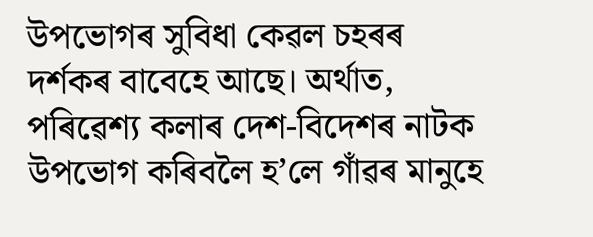উপভোগৰ সুবিধা কেৱল চহৰৰ দৰ্শকৰ বাবেহে আছে। অৰ্থাত, পৰিৱেশ্য কলাৰ দেশ-বিদেশৰ নাটক উপভোগ কৰিবলৈ হ’লে গাঁৱৰ মানুহে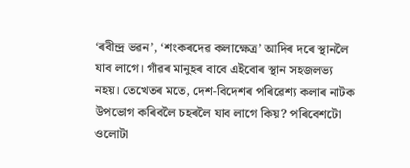‘ৰবীন্দ্ৰ ভৱন’, ‘শংকৰদেৱ কলাক্ষেত্ৰ’ আদিৰ দৰে স্থানলৈ যাব লাগে। গাঁৱৰ মানুহৰ বাবে এইবোৰ স্থান সহজলভ্য নহয়। তেখেতৰ মতে, দেশ-বিদেশৰ পৰিৱেশ্য কলাৰ নাটক উপভোগ কৰিবলৈ চহৰলৈ যাব লাগে কিয়? পৰিবেশটো ওলোটা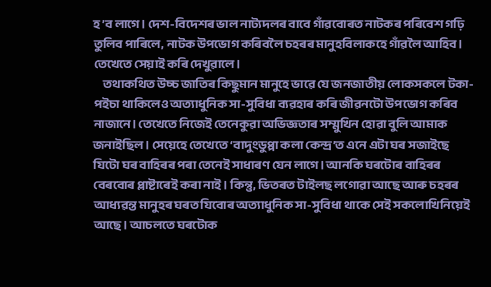হ’ব লাগে। দেশ-বিদেশৰ ভাল নাট্যদলৰ বাবে গাঁৱবোৰত নাটকৰ পৰিবেশ গঢ়ি তুলিব পাৰিলে, নাটক উপভোগ কৰিবলৈ চহৰৰ মানুহবিলাকহে গাঁৱলৈ আহিব। তেখেতে সেয়াই কৰি দেখুৱালে।
     তথাকথিত উচ্চ জাতিৰ কিছুমান মানুহে ভাৱে যে জনজাতীয় লোকসকলে টকা-পইচা থাকিলেও অত্যাধুনিক সা-সুবিধা ব্যৱহাৰ কৰি জীৱনটো উপভোগ কৰিব নাজানে। তেখেতে নিজেই তেনেকুৱা অভিজ্ঞতাৰ সম্মুখিন হোৱা বুলি আমাক জনাইছিল। সেয়েহে তেখেতে ‘বাদুংডুপ্পা কলা কেন্দ্ৰ’ত এনে এটা ঘৰ সজাইছে যিটো ঘৰ বাহিৰৰ পৰা তেনেই সাধাৰণ যেন লাগে। আনকি ঘৰটোৰ বাহিৰৰ বেৰবোৰ প্লাষ্টাৰেই কৰা নাই। কিন্তু, ভিতৰত টাইলছ লগোৱা আছে আৰু চহৰৰ আধ্যৱন্ত মানুহৰ ঘৰত যিবোৰ অত্যাধুনিক সা-সুবিধা থাকে সেই সকলোখিনিয়েই আছে। আচলতে ঘৰটোক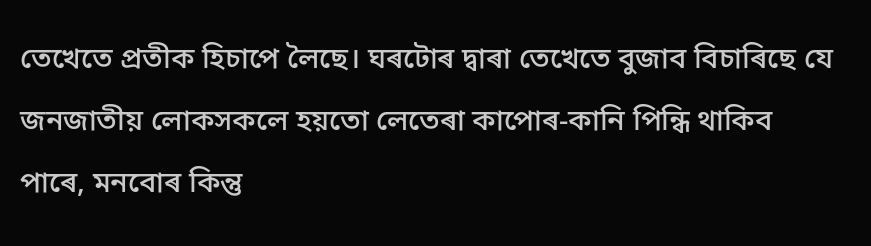তেখেতে প্ৰতীক হিচাপে লৈছে। ঘৰটোৰ দ্বাৰা তেখেতে বুজাব বিচাৰিছে যে জনজাতীয় লোকসকলে হয়তো লেতেৰা কাপোৰ-কানি পিন্ধি থাকিব পাৰে, মনবোৰ কিন্তু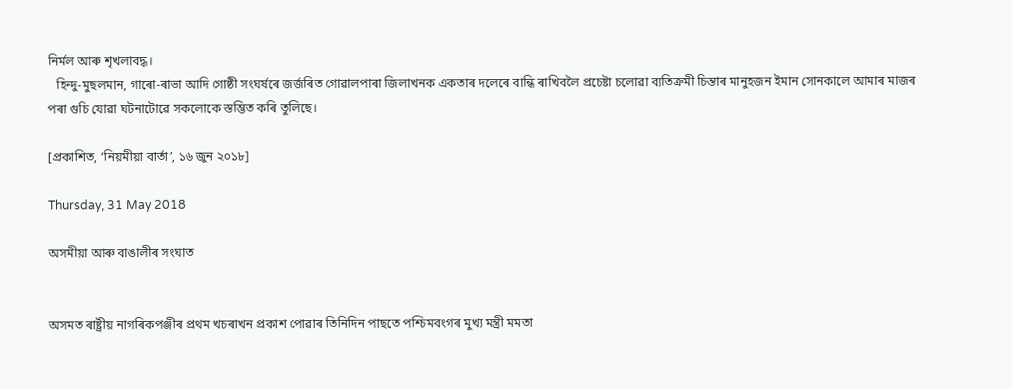নিৰ্মল আৰু শৃখলাবদ্ধ।
   হিন্দু-মুছলমান, গাৰো-ৰাভা আদি গোষ্ঠী সংঘৰ্ষৰে জৰ্জৰিত গোৱালপাৰা জিলাখনক একতাৰ দলেৰে বান্ধি ৰাখিবলৈ প্ৰচেষ্টা চলোৱা ব্যতিক্ৰমী চিন্তাৰ মানুহজন ইমান সোনকালে আমাৰ মাজৰ পৰা গুচি যোৱা ঘটনাটোৱে সকলোকে স্তম্ভিত কৰি তুলিছে।

[প্ৰকাশিত, ‘নিয়মীয়া বাৰ্তা’, ১৬ জুন ২০১৮]

Thursday, 31 May 2018

অসমীয়া আৰু বাঙালীৰ সংঘাত


অসমত ৰাষ্ট্ৰীয় নাগৰিকপঞ্জীৰ প্ৰথম খচৰাখন প্ৰকাশ পোৱাৰ তিনিদিন পাছতে পশ্চিমবংগৰ মুখ্য মন্ত্ৰী মমতা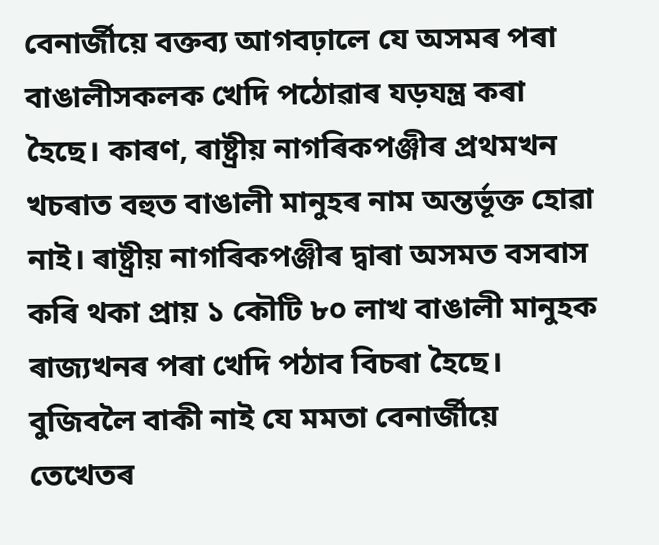বেনাৰ্জীয়ে বক্তব্য আগবঢ়ালে যে অসমৰ পৰা বাঙালীসকলক খেদি পঠোৱাৰ যড়যন্ত্ৰ কৰা হৈছে। কাৰণ, ৰাষ্ট্ৰীয় নাগৰিকপঞ্জীৰ প্ৰথমখন খচৰাত বহুত বাঙালী মানুহৰ নাম অন্তৰ্ভূক্ত হোৱা নাই। ৰাষ্ট্ৰীয় নাগৰিকপঞ্জীৰ দ্বাৰা অসমত বসবাস কৰি থকা প্ৰায় ১ কৌটি ৮০ লাখ বাঙালী মানুহক ৰাজ্যখনৰ পৰা খেদি পঠাব বিচৰা হৈছে। বুজিবলৈ বাকী নাই যে মমতা বেনাৰ্জীয়ে তেখেতৰ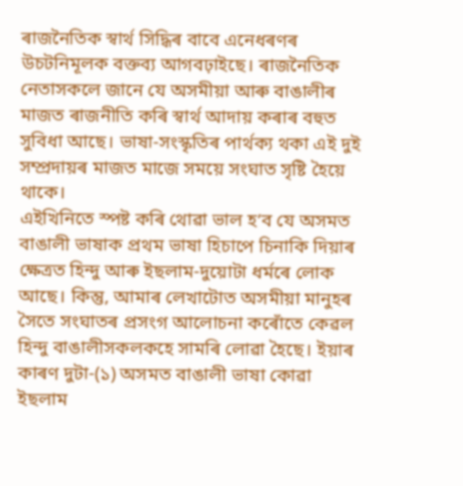ৰাজনৈতিক স্বাৰ্থ সিদ্ধিৰ বাবে এনেধৰণৰ উচটনিমূলক বক্তব্য আগবঢ়াইছে। ৰাজনৈতিক নেতাসকলে জানে যে অসমীয়া আৰু বাঙালীৰ মাজত ৰাজনীতি কৰি স্বাৰ্থ আদায় কৰাৰ বহুত সুবিধা আছে। ভাষা-সংস্কৃতিৰ পাৰ্থক্য থকা এই দুই সম্প্ৰদায়ৰ মাজত মাজে সময়ে সংঘাত সৃষ্টি হৈয়ে থাকে।
এইখিনিতে স্পষ্ট কৰি থোৱা ভাল হ’ব যে অসমত বাঙালী ভাষাক প্ৰথম ভাষা হিচাপে চিনাকি দিয়াৰ ক্ষেত্ৰত হিন্দু আৰু ইছলাম-দুয়োটা ধৰ্মৰে লোক আছে। কিন্তু, আমাৰ লেখাটোত অসমীয়া মানুহৰ সৈতে সংঘাতৰ প্ৰসংগ আলোচনা কৰোঁতে কেৱল হিন্দু বাঙালীসকলকহে সামৰি লোৱা হৈছে। ইয়াৰ কাৰণ দুটা-(১) অসমত বাঙালী ভাষা কোৱা ইছলাম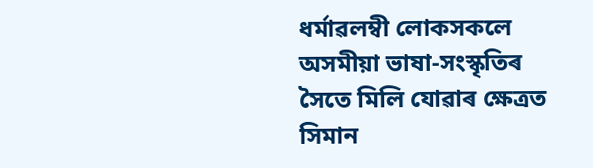ধৰ্মাৱলম্বী লোকসকলে অসমীয়া ভাষা-সংস্কৃতিৰ সৈতে মিলি যোৱাৰ ক্ষেত্ৰত সিমান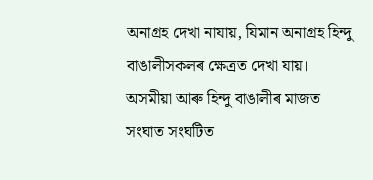অনাগ্ৰহ দেখা নাযায়, যিমান অনাগ্ৰহ হিন্দু বাঙালীসকলৰ ক্ষেত্ৰত দেখা যায়। অসমীয়া আৰু হিন্দু বাঙালীৰ মাজত সংঘাত সংঘটিত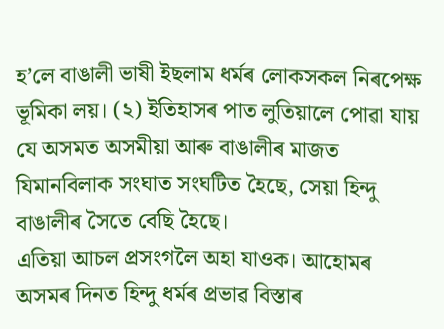হ’লে বাঙালী ভাষী ইছলাম ধৰ্মৰ লোকসকল নিৰপেক্ষ ভূমিকা লয়। (২) ইতিহাসৰ পাত লুতিয়ালে পোৱা যায় যে অসমত অসমীয়া আৰু বাঙালীৰ মাজত যিমানবিলাক সংঘাত সংঘটিত হৈছে, সেয়া হিন্দু বাঙালীৰ সৈতে বেছি হৈছে।
এতিয়া আচল প্ৰসংগলৈ অহা যাওক। আহোমৰ অসমৰ দিনত হিন্দু ধৰ্মৰ প্ৰভাৱ বিস্তাৰ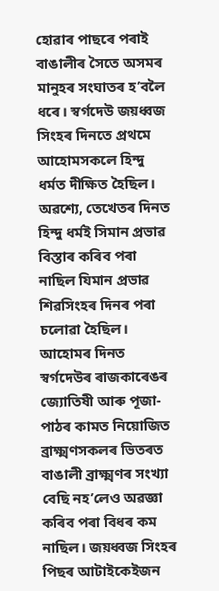হোৱাৰ পাছৰে পৰাই বাঙালীৰ সৈতে অসমৰ মানুহৰ সংঘাতৰ হ’বলৈ ধৰে। স্বৰ্গদেউ জয়ধ্বজ সিংহৰ দিনতে প্ৰথমে আহোমসকলে হিন্দু ধৰ্মত দীক্ষিত হৈছিল। অৱশ্যে, তেখেতৰ দিনত হিন্দু ধৰ্মই সিমান প্ৰভাৱ বিস্তাৰ কৰিব পৰা নাছিল যিমান প্ৰভাৱ শিৱসিংহৰ দিনৰ পৰা চলোৱা হৈছিল। আহোমৰ দিনত স্বৰ্গদেউৰ ৰাজকাৰেঙৰ জ্যোতিষী আৰু পূজা-পাঠৰ কামত নিয়োজিত ব্ৰাক্ষ্মণসকলৰ ভিতৰত বাঙালী ব্ৰাক্ষ্মণৰ সংখ্যা বেছি নহ’লেও অৱজ্ঞা কৰিব পৰা বিধৰ কম নাছিল। জয়ধ্বজ সিংহৰ পিছৰ আটাইকেইজন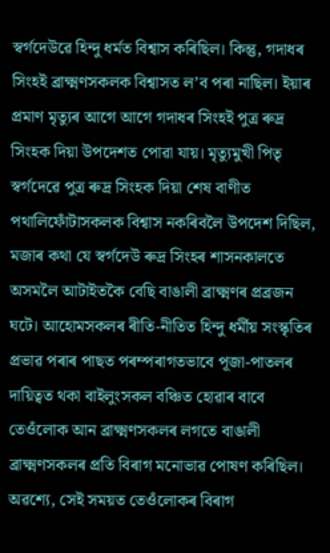স্বৰ্গদেউৱে হিন্দু ধৰ্মত বিশ্বাস কৰিছিল। কিন্তু, গদাধৰ সিংহই ব্ৰাক্ষ্মণসকলক বিশ্বাসত ল’ব পৰা নাছিল। ইয়াৰ প্ৰমাণ মৃত্যুৰ আগে আগে গদাধৰ সিংহই পুত্ৰ ৰুদ্ৰ সিংহক দিয়া উপদেশত পোৱা যায়। মৃত্যুমুখী পিতৃ স্বৰ্গদেৱে পুত্ৰ ৰুদ্ৰ সিংহক দিয়া শেষ বাণীত পথালিফোঁটাসকলক বিশ্বাস নকৰিবলৈ উপদেশ দিছিল, মজাৰ কথা যে স্বৰ্গদেউ ৰুদ্ৰ সিংহৰ শাসনকালতে অসমলৈ আটাইতকৈ বেছি বাঙালী ব্ৰাক্ষ্মণৰ প্ৰব্ৰজন ঘটে। আহোমসকলৰ ৰীতি-নীতিত হিন্দু ধৰ্মীয় সংস্কৃতিৰ প্ৰভাৱ পৰাৰ পাছত পৰম্পৰাগতভাবে পূজা-পাতলৰ দায়িত্বত থকা বাইলুংসকল বঞ্চিত হোৱাৰ বাবে তেওঁলোক আন ব্ৰাক্ষ্মণসকলৰ লগতে বাঙালী ব্ৰাক্ষ্মণসকলৰ প্ৰতি বিৰাগ মনোভাৱ পোষণ কৰিছিল। অৱশ্যে, সেই সময়ত তেওঁলোকৰ বিৰাগ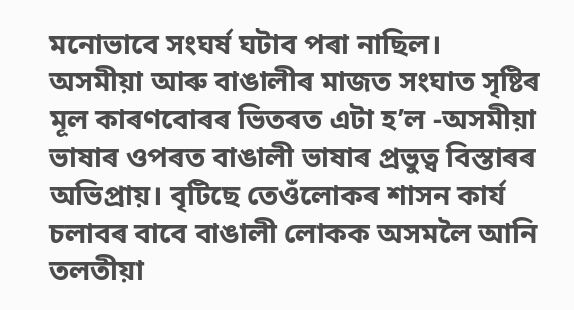মনোভাবে সংঘৰ্ষ ঘটাব পৰা নাছিল।
অসমীয়া আৰু বাঙালীৰ মাজত সংঘাত সৃষ্টিৰ মূল কাৰণবোৰৰ ভিতৰত এটা হ’ল -অসমীয়া ভাষাৰ ওপৰত বাঙালী ভাষাৰ প্ৰভুত্ব বিস্তাৰৰ অভিপ্ৰায়। বৃটিছে তেওঁলোকৰ শাসন কাৰ্য চলাবৰ বাবে বাঙালী লোকক অসমলৈ আনি তলতীয়া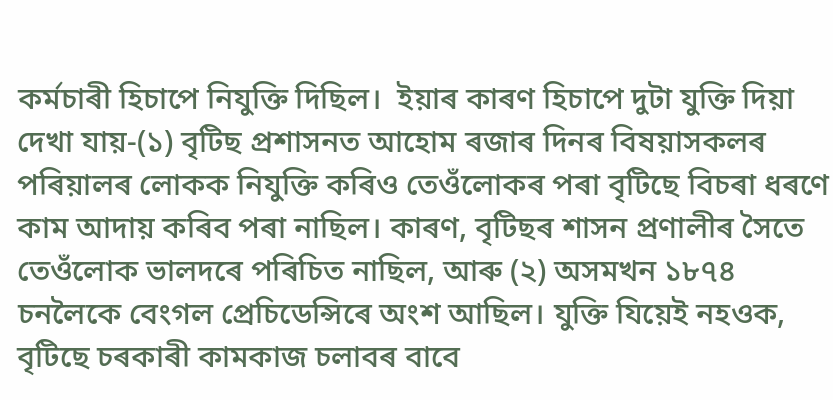কৰ্মচাৰী হিচাপে নিযুক্তি দিছিল।  ইয়াৰ কাৰণ হিচাপে দুটা যুক্তি দিয়া দেখা যায়-(১) বৃটিছ প্ৰশাসনত আহোম ৰজাৰ দিনৰ বিষয়াসকলৰ পৰিয়ালৰ লোকক নিযুক্তি কৰিও তেওঁলোকৰ পৰা বৃটিছে বিচৰা ধৰণে কাম আদায় কৰিব পৰা নাছিল। কাৰণ, বৃটিছৰ শাসন প্ৰণালীৰ সৈতে তেওঁলোক ভালদৰে পৰিচিত নাছিল, আৰু (২) অসমখন ১৮৭৪ চনলৈকে বেংগল প্ৰেচিডেন্সিৰে অংশ আছিল। যুক্তি যিয়েই নহওক, বৃটিছে চৰকাৰী কামকাজ চলাবৰ বাবে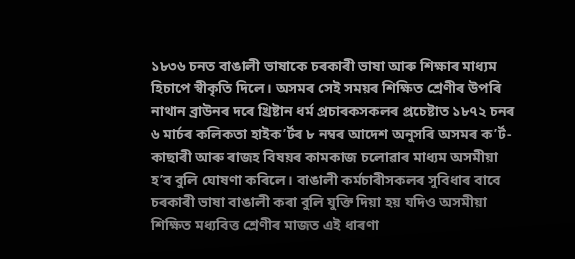১৮৩৬ চনত বাঙালী ভাষাকে চৰকাৰী ভাষা আৰু শিক্ষাৰ মাধ্যম হিচাপে স্বীকৃতি দিলে। অসমৰ সেই সময়ৰ শিক্ষিত শ্ৰেণীৰ উপৰি নাথান ব্ৰাউনৰ দৰে খ্ৰিষ্টান ধৰ্ম প্ৰচাৰকসকলৰ প্ৰচেষ্টাত ১৮৭২ চনৰ ৬ মাৰ্চৰ কলিকতা হাইক’ৰ্টৰ ৮ নম্বৰ আদেশ অনুসৰি অসমৰ ক’ৰ্ট-কাছাৰী আৰু ৰাজহ বিষয়ৰ কামকাজ চলোৱাৰ মাধ্যম অসমীয়া হ’ব বুলি ঘোষণা কৰিলে। বাঙালী কৰ্মচাৰীসকলৰ সুবিধাৰ বাবে চৰকাৰী ভাষা বাঙালী কৰা বুলি যুক্তি দিয়া হয় যদিও অসমীয়া শিক্ষিত মধ্যবিত্ত শ্ৰেণীৰ মাজত এই ধাৰণা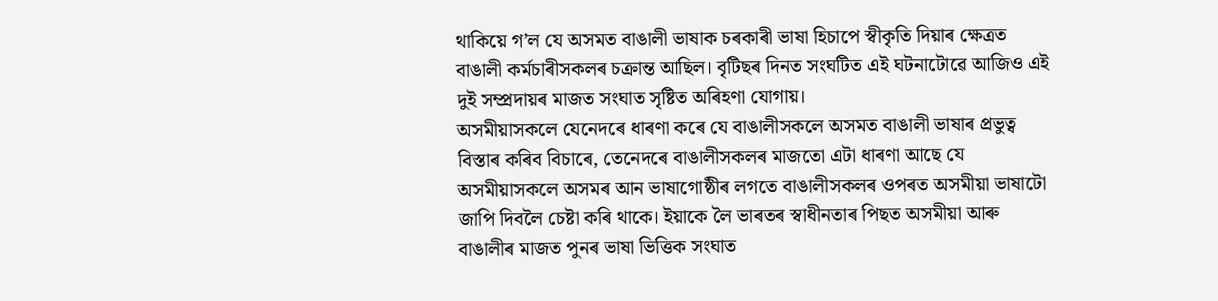থাকিয়ে গ’ল যে অসমত বাঙালী ভাষাক চৰকাৰী ভাষা হিচাপে স্বীকৃতি দিয়াৰ ক্ষেত্ৰত বাঙালী কৰ্মচাৰীসকলৰ চক্ৰান্ত আছিল। বৃটিছৰ দিনত সংঘটিত এই ঘটনাটোৱে আজিও এই দুই সম্প্ৰদায়ৰ মাজত সংঘাত সৃষ্টিত অৰিহণা যোগায়।
অসমীয়াসকলে যেনেদৰে ধাৰণা কৰে যে বাঙালীসকলে অসমত বাঙালী ভাষাৰ প্ৰভুত্ব বিস্তাৰ কৰিব বিচাৰে, তেনেদৰে বাঙালীসকলৰ মাজতো এটা ধাৰণা আছে যে অসমীয়াসকলে অসমৰ আন ভাষাগোষ্ঠীৰ লগতে বাঙালীসকলৰ ওপৰত অসমীয়া ভাষাটো জাপি দিবলৈ চেষ্টা কৰি থাকে। ইয়াকে লৈ ভাৰতৰ স্বাধীনতাৰ পিছত অসমীয়া আৰু বাঙালীৰ মাজত পুনৰ ভাষা ভিত্তিক সংঘাত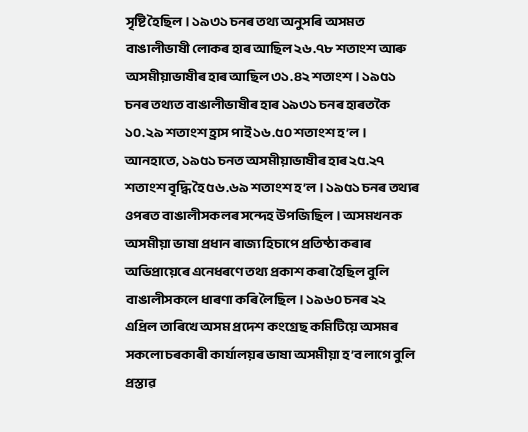সৃষ্টি হৈছিল। ১৯৩১ চনৰ তথ্য অনুসৰি অসমত বাঙালীভাষী লোকৰ হাৰ আছিল ২৬.৭৮ শতাংশ আৰু অসমীয়াভাষীৰ হাৰ আছিল ৩১.৪২ শতাংশ। ১৯৫১ চনৰ তথ্যত বাঙালীভাষীৰ হাৰ ১৯৩১ চনৰ হাৰতকৈ ১০.২৯ শতাংশ হ্ৰাস পাই ১৬.৫০ শতাংশ হ’ল। আনহাতে, ১৯৫১ চনত অসমীয়াভাষীৰ হাৰ ২৫.২৭ শতাংশ বৃদ্ধি হৈ ৫৬.৬৯ শতাংশ হ’ল। ১৯৫১ চনৰ তথ্যৰ ওপৰত বাঙালীসকলৰ সন্দেহ উপজিছিল। অসমখনক অসমীয়া ভাষা প্ৰধান ৰাজ্য হিচাপে প্ৰতিষ্ঠা কৰাৰ অভিপ্ৰায়েৰে এনেধৰণে তথ্য প্ৰকাশ কৰা হৈছিল বুলি বাঙালীসকলে ধাৰণা কৰি লৈছিল। ১৯৬০ চনৰ ২২ এপ্ৰিল তাৰিখে অসম প্ৰদেশ কংগ্ৰেছ কমিটিয়ে অসমৰ সকলো চৰকাৰী কাৰ্যালয়ৰ ভাষা অসমীয়া হ’ব লাগে বুলি প্ৰস্তাৱ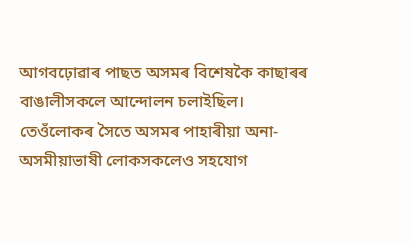আগবঢ়োৱাৰ পাছত অসমৰ বিশেষকৈ কাছাৰৰ বাঙালীসকলে আন্দোলন চলাইছিল। তেওঁলোকৰ সৈতে অসমৰ পাহাৰীয়া অনা-অসমীয়াভাষী লোকসকলেও সহযোগ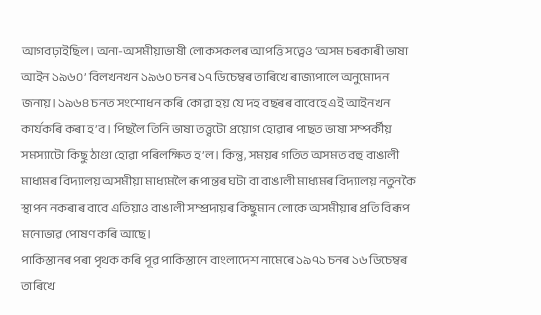আগবঢ়াইছিল। অনা-অসমীয়াভাষী লোকসকলৰ আপত্তি সত্বেও ‘অসম চৰকাৰী ভাষা আইন ১৯৬০’ বিলখনখন ১৯৬০ চনৰ ১৭ ডিচেম্বৰ তাৰিখে ৰাজ্যপালে অনুমোদন জনায়। ১৯৬৪ চনত সংশোধন কৰি কোৱা হয় যে দহ বছৰৰ বাবেহে এই আইনখন কাৰ্যকৰি কৰা হ’ব। পিছলৈ তিনি ভাষা তত্ত্বটো প্ৰয়োগ হোৱাৰ পাছত ভাষা সম্পৰ্কীয় সমস্যাটো কিছু ঠাণ্ডা হোৱা পৰিলক্ষিত হ’ল। কিন্তু, সময়ৰ গতিত অসমত বহু বাঙালী মাধ্যমৰ বিদ্যালয় অসমীয়া মাধ্যমলৈ ৰূপান্তৰ ঘটা বা বাঙালী মাধ্যমৰ বিদ্যালয় নতুনকৈ স্থাপন নকৰাৰ বাবে এতিয়াও বাঙালী সম্প্ৰদায়ৰ কিছুমান লোকে অসমীয়াৰ প্ৰতি বিৰূপ মনোভাৱ পোষণ কৰি আছে।
পাকিস্তানৰ পৰা পৃথক কৰি পূৱ পাকিস্তানে বাংলাদেশ নামেৰে ১৯৭১ চনৰ ১৬ ডিচেম্বৰ তাৰিখে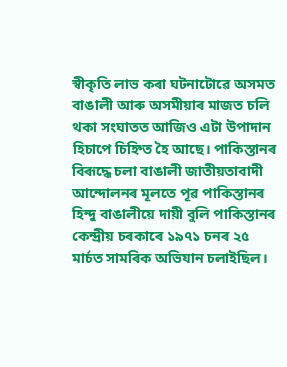স্বীকৃতি লাভ কৰা ঘটনাটোৱে অসমত বাঙালী আৰু অসমীয়াৰ মাজত চলি থকা সংঘাতত আজিও এটা উপাদান হিচাপে চিহ্নিত হৈ আছে। পাকিস্তানৰ বিৰূদ্ধে চলা বাঙালী জাতীয়তাবাদী আন্দোলনৰ মূলতে পূৱ পাকিস্তানৰ হিন্দু বাঙালীয়ে দায়ী বুলি পাকিস্তানৰ কেন্দ্ৰীয় চৰকাৰে ১৯৭১ চনৰ ২৫ মাৰ্চত সামৰিক অভিযান চলাইছিল।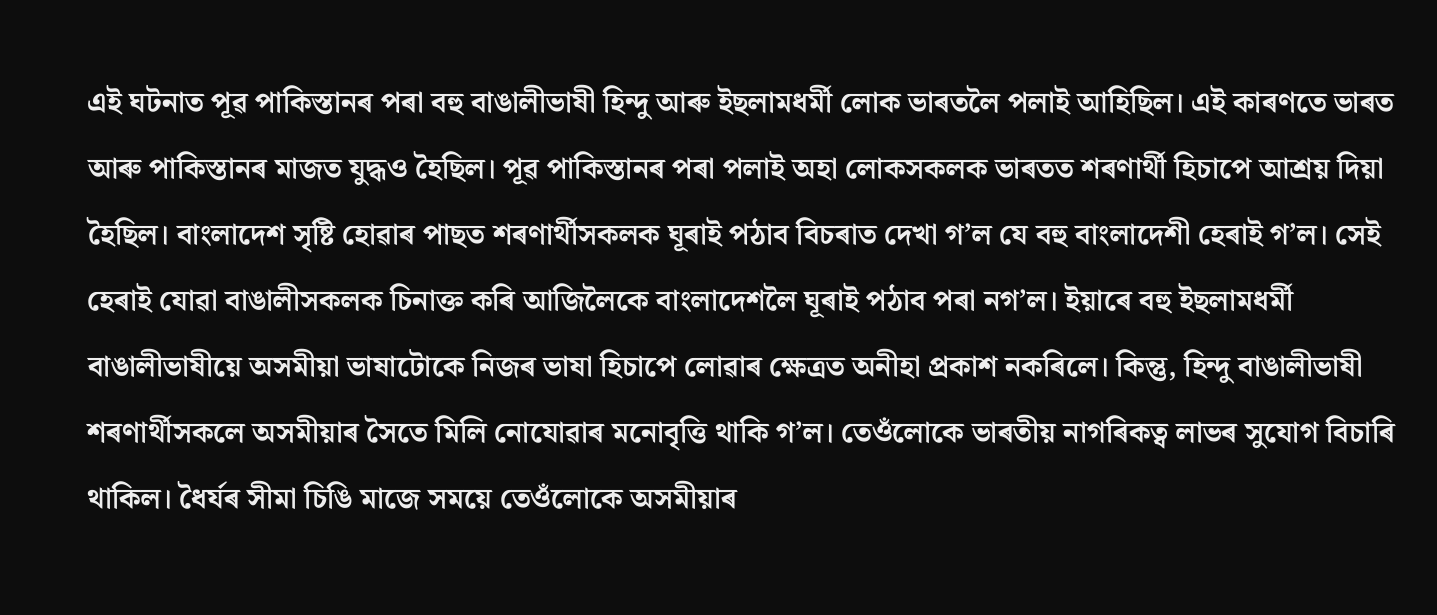এই ঘটনাত পূৱ পাকিস্তানৰ পৰা বহু বাঙালীভাষী হিন্দু আৰু ইছলামধৰ্মী লোক ভাৰতলৈ পলাই আহিছিল। এই কাৰণতে ভাৰত আৰু পাকিস্তানৰ মাজত যুদ্ধও হৈছিল। পূৱ পাকিস্তানৰ পৰা পলাই অহা লোকসকলক ভাৰতত শৰণাৰ্থী হিচাপে আশ্ৰয় দিয়া হৈছিল। বাংলাদেশ সৃষ্টি হোৱাৰ পাছত শৰণাৰ্থীসকলক ঘূৰাই পঠাব বিচৰাত দেখা গ’ল যে বহু বাংলাদেশী হেৰাই গ’ল। সেই হেৰাই যোৱা বাঙালীসকলক চিনাক্ত কৰি আজিলৈকে বাংলাদেশলৈ ঘূৰাই পঠাব পৰা নগ’ল। ইয়াৰে বহু ইছলামধৰ্মী বাঙালীভাষীয়ে অসমীয়া ভাষাটোকে নিজৰ ভাষা হিচাপে লোৱাৰ ক্ষেত্ৰত অনীহা প্ৰকাশ নকৰিলে। কিন্তু, হিন্দু বাঙালীভাষী শৰণাৰ্থীসকলে অসমীয়াৰ সৈতে মিলি নোযোৱাৰ মনোবৃত্তি থাকি গ’ল। তেওঁলোকে ভাৰতীয় নাগৰিকত্ব লাভৰ সুযোগ বিচাৰি থাকিল। ধৈৰ্যৰ সীমা চিঙি মাজে সময়ে তেওঁলোকে অসমীয়াৰ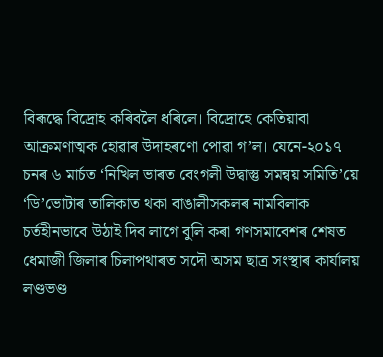বিৰূদ্ধে বিদ্ৰোহ কৰিবলৈ ধৰিলে। বিদ্ৰোহে কেতিয়াবা আক্ৰমণাত্মক হোৱাৰ উদাহৰণো পোৱা গ’ল। যেনে-২০১৭ চনৰ ৬ মাৰ্চত ‘নিখিল ভাৰত বেংগলী উদ্বাস্তু সমন্বয় সমিতি’য়ে ‘ডি’ভোটাৰ তালিকাত থকা বাঙালীসকলৰ নামবিলাক চৰ্তহীনভাবে উঠাই দিব লাগে বুলি কৰা গণসমাবেশৰ শেষত ধেমাজী জিলাৰ চিলাপথাৰত সদৌ অসম ছাত্ৰ সংস্থাৰ কাৰ্যালয় লণ্ডভণ্ড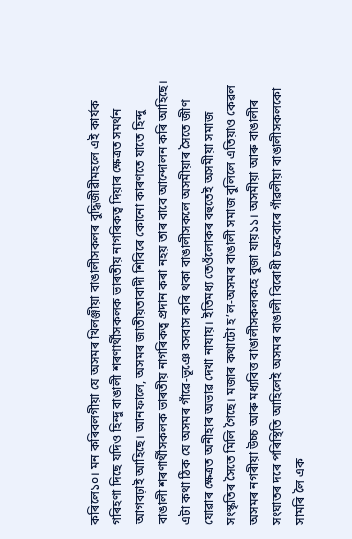কৰিলে১০। মন কৰিবলগীয়া যে অসমৰ খিলঞ্জীয়া বাঙালীসকলৰ বুদ্ধিজীৱীমহলে এই কাৰ্যক গৰিহণা দিছে যদিও হিন্দু বাঙালী শৰণাৰ্থীসকলক ভাৰতীয় নাগৰিকত্ব দিয়াৰ ক্ষেত্ৰত সমৰ্থন আগবঢ়াই আহিছে। আনফালে, অসমৰ জাতীয়তাবাদী শিবিৰে কোনো কাৰণতে যাতে হিন্দু বাঙালী শৰণাৰ্থীসকলক ভাৰতীয় নাগৰিকত্ব প্ৰদান কৰা নহয় তাৰ বাবে আন্দোলন কৰি আহিছে।
এটা কথা ঠিক যে অসমৰ গাঁৱে-ভূঞে বসবাস কৰি থকা বাঙালীসকলে অসমীয়াৰ সৈতে জীণ যোৱাৰ ক্ষেত্ৰত অনীহাৰ অভাৱ দেখা নাযায়। ইতিমধ্য তেওঁলোকৰ বহুতেই অসমীয়া সমাজ সংস্কৃতিৰ সৈতে মিলি গৈছে। মজাৰ কথাটো হ’ল-অসমৰ বাঙালী সমাজ বুলিলে এতিয়াও কেৱল অসমৰ নগৰীয়া উচ্চ আৰু মধ্যবিত্ত বাঙালীসকলকহে বুজা যায়১১। অসমীয়া আৰু বাঙালীৰ সংঘাতৰ দৰে পৰিস্থিতি আহিলেই অসমৰ বাঙালী বিৰোধী চক্ৰবোৰে গাঁৱলীয়া বাঙালীসকলকো সামৰি লৈ এক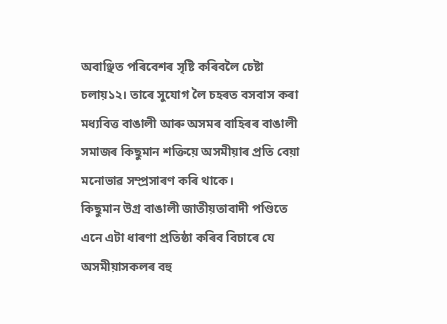অবাঞ্ছিত পৰিবেশৰ সৃষ্টি কৰিবলৈ চেষ্টা চলায়১২। তাৰে সুযোগ লৈ চহৰত বসবাস কৰা মধ্যবিত্ত বাঙালী আৰু অসমৰ বাহিৰৰ বাঙালী সমাজৰ কিছুমান শক্তিয়ে অসমীয়াৰ প্ৰতি বেয়া মনোভাৱ সম্প্ৰসাৰণ কৰি থাকে।
কিছুমান উগ্ৰ বাঙালী জাতীয়তাবাদী পণ্ডিতে এনে এটা ধাৰণা প্ৰতিষ্ঠা কৰিব বিচাৰে যে অসমীয়াসকলৰ বহু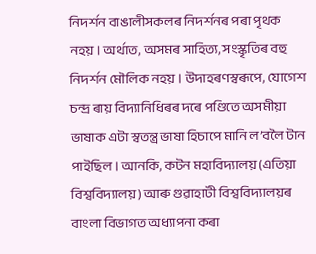নিদৰ্শন বাঙালীসকলৰ নিদৰ্শনৰ পৰা পৃথক নহয়। অৰ্থাত, অসমৰ সাহিত্য, সংস্কৃতিৰ বহু নিদৰ্শন মৌলিক নহয়। উদাহৰণস্বৰূপে, যোগেশ চন্দ্ৰ ৰায় বিদ্যানিধিৰৰ দৰে পণ্ডিতে অসমীয়া ভাষাক এটা স্বতন্ত্ৰ ভাষা হিচাপে মানি ল’বলৈ টান পাইছিল। আনকি, কটন মহাবিদ্যালয় (এতিয়া বিশ্ববিদ্যালয়) আৰু গুৱাহাটী বিশ্ববিদ্যালয়ৰ বাংলা বিভাগত অধ্যাপনা কৰা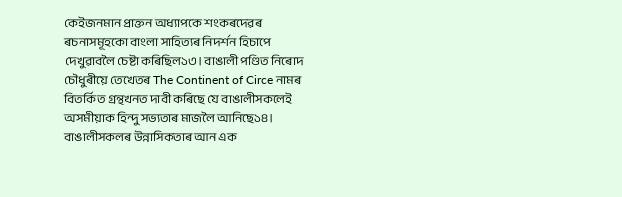কেইজনমান প্ৰাক্তন অধ্যাপকে শংকৰদেৱৰ ৰচনাসমূহকো বাংলা সাহিত্যৰ নিদৰ্শন হিচাপে দেখুৱাবলৈ চেষ্টা কৰিছিল১৩। বাঙালী পণ্ডিত নিৰোদ চৌধুৰীয়ে তেখেতৰ The Continent of Circe নামৰ বিতৰ্কিত গ্ৰন্থখনত দাবী কৰিছে যে বাঙালীসকলেই অসমীয়াক হিন্দু সভ্যতাৰ মাজলৈ আনিছে১৪। বাঙালীসকলৰ উন্নাসিকতাৰ আন এক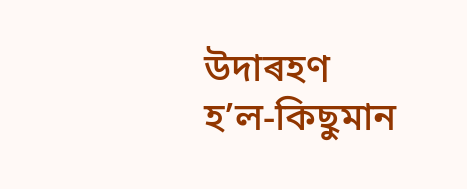উদাৰহণ হ’ল-কিছুমান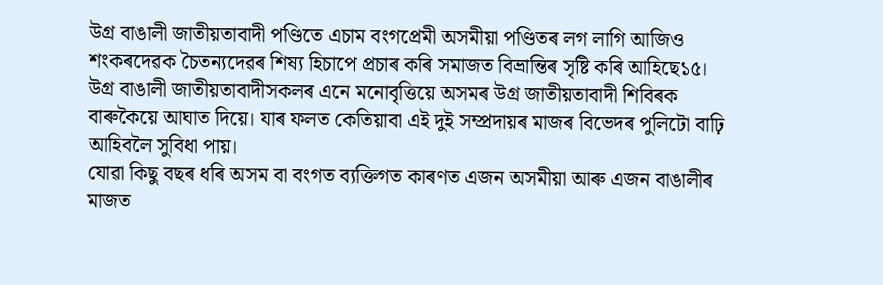উগ্ৰ বাঙালী জাতীয়তাবাদী পণ্ডিতে এচাম বংগপ্ৰেমী অসমীয়া পণ্ডিতৰ লগ লাগি আজিও শংকৰদেৱক চৈতন্যদেৱৰ শিষ্য হিচাপে প্ৰচাৰ কৰি সমাজত বিভ্ৰান্তিৰ সৃষ্টি কৰি আহিছে১৫। উগ্ৰ বাঙালী জাতীয়তাবাদীসকলৰ এনে মনোবৃত্তিয়ে অসমৰ উগ্ৰ জাতীয়তাবাদী শিবিৰক বাৰুকৈয়ে আঘাত দিয়ে। যাৰ ফলত কেতিয়াবা এই দুই সম্প্ৰদায়ৰ মাজৰ বিভেদৰ পুলিটো বাঢ়ি আহিবলৈ সুবিধা পায়।
যোৱা কিছু বছৰ ধৰি অসম বা বংগত ব্যক্তিগত কাৰণত এজন অসমীয়া আৰু এজন বাঙালীৰ মাজত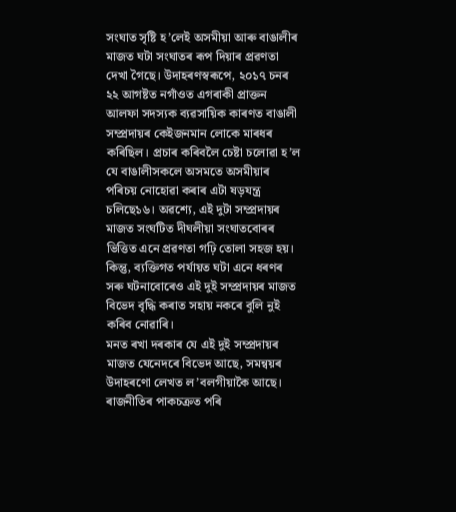সংঘাত সৃষ্টি হ’লেই অসমীয়া আৰু বাঙালীৰ মাজত ঘটা সংঘাতৰ ৰূপ দিয়াৰ প্ৰৱণতা দেখা গৈছে। উদাহৰণস্বৰূপে, ২০১৭ চনৰ ২২ আগষ্টত নগাঁওত এগৰাকী প্ৰাক্তন আলফা সদস্যক ব্যৱসায়িক কাৰণত বাঙালী সম্প্ৰদায়ৰ কেইজনমান লোকে মাৰধৰ কৰিছিল। প্ৰচাৰ কৰিবলৈ চেষ্টা চলোৱা হ’ল যে বাঙালীসকলে অসমতে অসমীয়াৰ পৰিচয় নোহোৱা কৰাৰ এটা ষড়যন্ত্ৰ চলিছে১৬। অৱশ্যে, এই দুটা সম্প্ৰদায়ৰ মাজত সংঘটিত দীঘলীয়া সংঘাতবোৰৰ ভিত্তিত এনে প্ৰৱণতা গঢ়ি তোলা সহজ হয়। কিন্তু, ব্যক্তিগত পৰ্যায়ত ঘটা এনে ধৰণৰ সৰু ঘটনাবোৰেও এই দুই সম্প্ৰদায়ৰ মাজত বিভেদ বৃদ্ধি কৰাত সহায় নকৰে বুলি নুই কৰিব নোৱাৰি।
মনত ৰখা দৰকাৰ যে এই দুই সম্প্ৰদায়ৰ মাজত যেনেদৰে বিভেদ আছে, সমন্বয়ৰ উদাহৰণো লেখত ল’বলগীয়াকৈ আছে। ৰাজনীতিৰ পাকচক্ৰত পৰি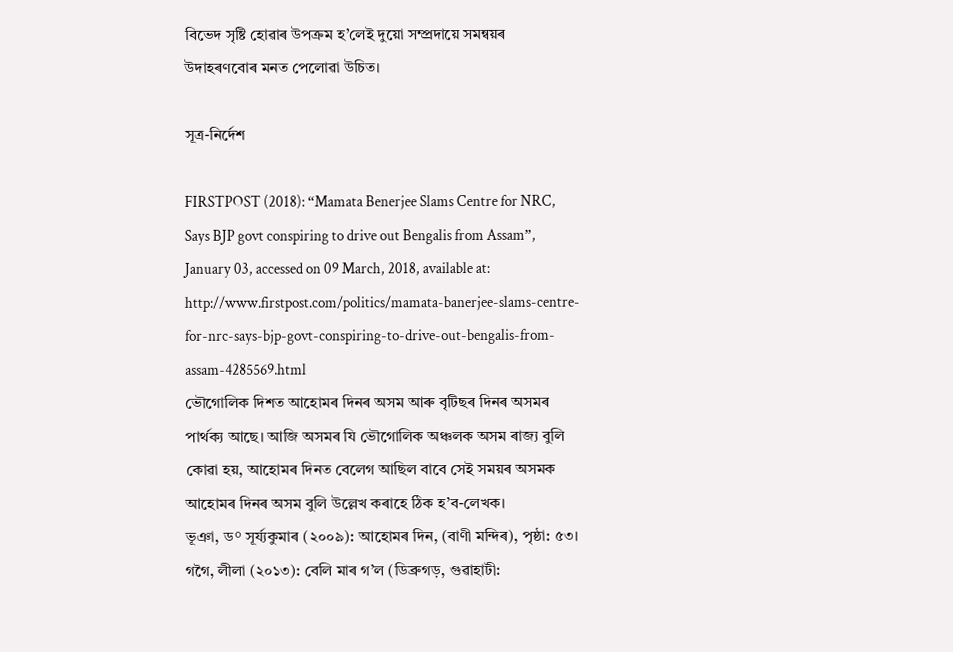বিভেদ সৃষ্টি হোৱাৰ উপক্ৰম হ’লেই দুয়ো সম্প্ৰদায়ে সমন্বয়ৰ উদাহৰণবোৰ মনত পেলোৱা উচিত।

সূত্ৰ-নিৰ্দেশ

FIRSTPOST (2018): “Mamata Benerjee Slams Centre for NRC, Says BJP govt conspiring to drive out Bengalis from Assam”, January 03, accessed on 09 March, 2018, available at: http://www.firstpost.com/politics/mamata-banerjee-slams-centre-for-nrc-says-bjp-govt-conspiring-to-drive-out-bengalis-from-assam-4285569.html
ভৌগোলিক দিশত আহোমৰ দিনৰ অসম আৰু বৃটিছৰ দিনৰ অসমৰ পাৰ্থক্য আছে। আজি অসমৰ যি ভৌগোলিক অঞ্চলক অসম ৰাজ্য বুলি কোৱা হয়, আহোমৰ দিনত বেলেগ আছিল বাবে সেই সময়ৰ অসমক আহোমৰ দিনৰ অসম বুলি উল্লেখ কৰাহে ঠিক হ’ব-লেখক।
ভূঞা, ড° সূৰ্য্যকুমাৰ (২০০৯): আহোমৰ দিন, (বাণী মন্দিৰ), পৃষ্ঠা: ৫৩।
গগৈ, লীলা (২০১৩): বেলি মাৰ গ’ল (ডিব্ৰুগড়, গুৱাহাটী: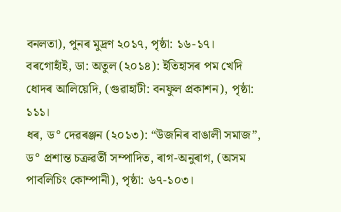বনলতা), পুনৰ মুদ্ৰণ ২০১৭, পৃষ্ঠা: ১৬-১৭।
বৰগোহাঁই, ডা: অতুল (২০১৪): ইতিহাসৰ পম খেদি ধোদৰ আলিয়েদি, (গুৱাহাটী: বনফুল প্ৰকাশন), পৃষ্ঠা: ১১১।
ধৰ, ড° দেৱৰঞ্জন (২০১৩): “উজনিৰ বাঙালী সমাজ”, ড° প্ৰশান্ত চক্ৰৱৰ্তী সম্পাদিত, ৰাগ-অনুৰাগ, (অসম পাবলিচিং কোম্পানী), পৃষ্ঠা: ৬৭-১০৩।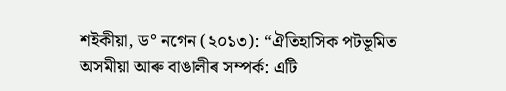শইকীয়া, ড° নগেন (২০১৩): “ঐতিহাসিক পটভূমিত অসমীয়া আৰু বাঙালীৰ সম্পৰ্ক: এটি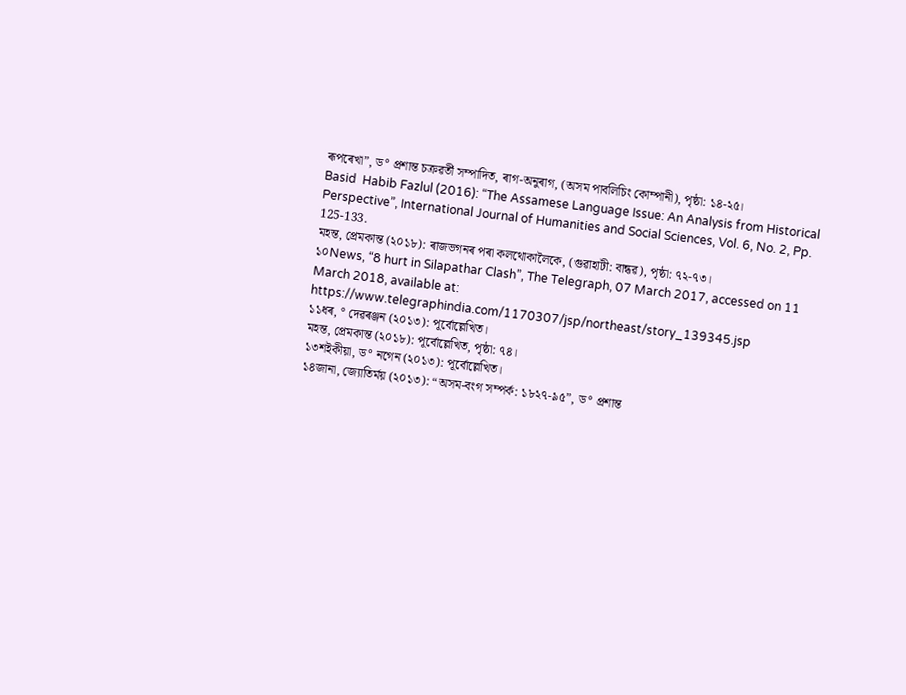ৰূপৰেখা”, ড° প্ৰশান্ত চক্ৰৱৰ্তী সম্পাদিত, ৰাগ-অনুৰাগ, (অসম পাবলিচিং কোম্পানী), পৃষ্ঠা: ১৪-২৫।
Basid  Habib Fazlul (2016): “The Assamese Language Issue: An Analysis from Historical Perspective”, International Journal of Humanities and Social Sciences, Vol. 6, No. 2, Pp. 125-133.
মহন্ত, প্ৰেমকান্ত (২০১৮): ৰাজভগনৰ পৰা কলথোকালৈকে, (গুৱাহাটী: বান্ধৱ), পৃষ্ঠা: ৭২-৭৩।
১০News, “8 hurt in Silapathar Clash”, The Telegraph, 07 March 2017, accessed on 11 March 2018, available at: https://www.telegraphindia.com/1170307/jsp/northeast/story_139345.jsp
১১ধৰ, ° দেৱৰঞ্জন (২০১৩): পূৰ্বোল্লেখিত।
মহন্ত, প্ৰেমকান্ত (২০১৮): পূৰ্বোল্লেখিত, পৃষ্ঠা: ৭৪।
১৩শইকীয়া, ড° নগেন (২০১৩): পূৰ্বোল্লেখিত।
১৪জানা, জ্যোতিৰ্ময় (২০১৩): “অসম-বংগ সম্পৰ্ক: ১৮২৭-৯৫”, ড° প্ৰশান্ত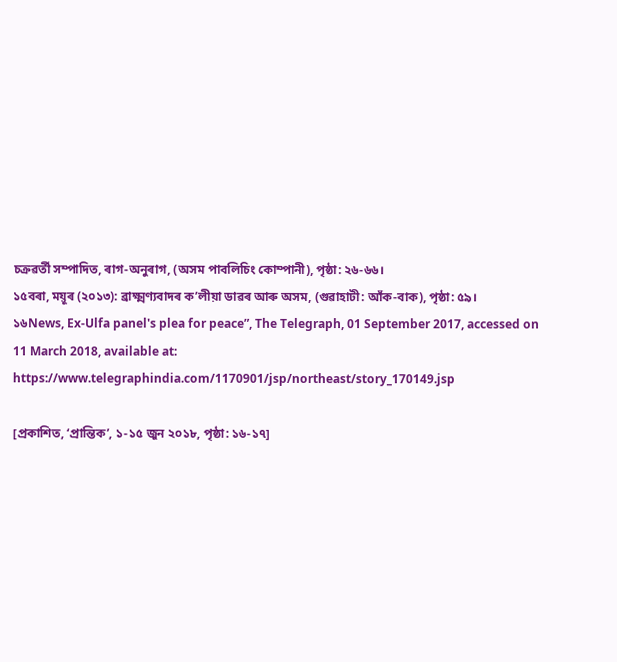চক্ৰৱৰ্তী সম্পাদিত, ৰাগ-অনুৰাগ, (অসম পাবলিচিং কোম্পানী), পৃষ্ঠা: ২৬-৬৬।
১৫বৰা, ময়ূৰ (২০১৩): ব্ৰাক্ষ্মণ্যবাদৰ ক’লীয়া ডাৱৰ আৰু অসম, (গুৱাহাটী: আঁক-বাক), পৃষ্ঠা: ৫৯।
১৬News, Ex-Ulfa panel's plea for peace”, The Telegraph, 01 September 2017, accessed on 11 March 2018, available at: https://www.telegraphindia.com/1170901/jsp/northeast/story_170149.jsp

[প্ৰকাশিত, ‘প্ৰান্তিক’, ১-১৫ জুন ২০১৮, পৃষ্ঠা: ১৬-১৭]